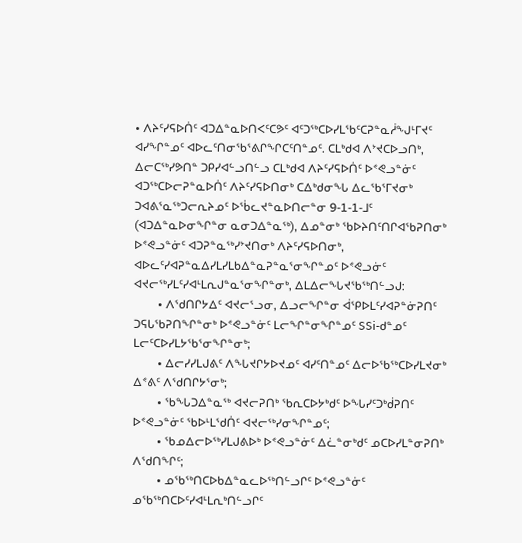• ᐱᔨᑦᓯᕋᐅᑏᑦ ᐊᑐᐃᓐᓇᐅᑎᐸᑦᑕᕗᑦ ᐊᑦᑐᖅᑕᐅᓯᒪᖃᑦᑕᕈᓐᓇᓲᖑᒻᒥᔪᑦ ᐊᓯᖏᓐᓄᑦ ᐊᐅᓚᑦᑎᓂᖃᕐᕕᒋᖏᑕᑦᑎᓐᓄᑦ. ᑕᒪᒃᑯᐊ ᐱᔾᔪᑕᐅᓗᑎᒃ, ᐃᓕᑕᖅᓯᕗᑎᓐ ᑐᑭᓯᐊᓪᓗᑎᓪᓗ ᑕᒪᒃᑯᐊ ᐱᔨᑦᓯᕋᐅᑏᑦ ᐅᕝᕙᓗᓐᓃᑦ ᐊᑐᖅᑕᐅᓕᕈᓐᓇᐅᑏᑦ ᐱᔨᑦᓯᕋᐅᑎᓂᒃ ᑕᐃᒃᑯᓂᖓ ᐃᓚᖃᕐᒥᔪᓂᒃ ᑐᐊᕕᕐᓇᖅᑐᓕᕆᔨᓄᑦ ᐅᖄᓚᔪᓐᓇᐅᑎᓕᓐᓂ 9-1-1-ᒧᑦ (ᐊᑐᐃᓐᓇᐅᓂᖏᓐᓂ ᓇᓂᑐᐃᓐᓇᖅ), ᐃᓄᓐᓂᒃ ᖃᐅᔨᑎᑦᑎᒋᐊᖃᕈᑎᓂᒃ ᐅᕝᕙᓗᓐᓃᑦ ᐊᑐᕈᓐᓇᖅᓯᔾᔪᑎᓂᒃ ᐱᔨᑦᓯᕋᐅᑎᓂᒃ, ᐊᐅᓚᑦᓯᐊᕈᓐᓇᐃᓯᒪᓯᒪᑲᐃᓐᓇᕈᓐᓇᕐᓂᖏᓐᓄᑦ ᐅᕝᕙᓗᓃᑦ ᐊᔪᓕᖅᓯᒪᑦᓯᐊᒻᒪᕆᒍᓐᓇᕐᓂᖏᓐᓂᒃ, ᐃᒪᐃᓕᖓᔪᖃᖅᑎᓪᓗᒍ:
        • ᐱᖁᑎᒋᔭᐃᑦ ᐊᔪᓕᕐᓗᓂ, ᐃᓗᓕᖏᓐᓂ ᐋᕿᐅᒪᑦᓯᐊᕈᓐᓃᕈᑎᑦ ᑐᕋᒐᖃᕈᑎᖏᓐᓂᒃ ᐅᕝᕙᓗᓐᓃᑦ ᒪᓕᖏᓐᓂᖏᓐᓄᑦ SSi-ᑯᓐᓄᑦ ᒪᓕᑦᑕᐅᓯᒪᔭᖃᕐᓂᖏᓐᓂᒃ;
        • ᐃᓕᓯᓯᒪᒍᕕᑦ ᐱᖓᔪᒋᔭᐅᔪᓄᑦ ᐊᓯᑦᑎᓐᓄᑦ ᐃᓕᐅᖃᖅᑕᐅᓯᒪᔪᓂᒃ ᐃᕝᕕᑦ ᐱᖁᑎᒋᔭᕐᓂᒃ;
        • ᖃᖓᑐᐃᓐᓇᖅ ᐊᔪᓕᕈᑎᒃ ᖃᕆᑕᐅᔭᒃᑯᑦ ᐅᖓᓯᑦᑐᒃᑰᕈᑎᑦ ᐅᕝᕙᓗᓐᓃᑦ ᖃᐅᒻᒪᖁᑏᑦ ᐊᔪᓕᖅᓯᓂᖏᓐᓄᑦ;
        • ᖃᓄᐃᓕᐅᖅᓯᒪᒍᕕᐅᒃ ᐅᕝᕙᓗᓐᓃᑦ ᐃᓛᓐᓂᒃᑯᑦ ᓄᑕᐅᓯᒪᓐᓂᕈᑎᒃ ᐱᖁᑎᖏᑦ;
        • ᓄᖃᖅᑎᑕᐅᑲᐃᓐᓇᓚᐅᖅᑎᓪᓗᒋᑦ ᐅᕝᕙᓗᓐᓃᑦ ᓄᖃᖅᑎᑕᐅᑦᓯᐊᒻᒪᕆᒃᑎᓪᓗᒋᑦ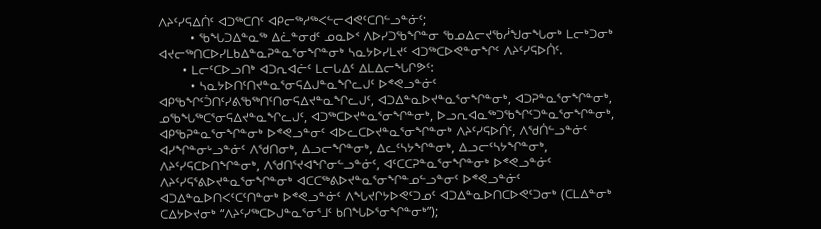ᐱᔨᑦᓯᕋᐃᑏᑦ ᐊᑐᖅᑕᑎᑦ ᐊᑭᓕᖅᓱᖅᐸᓪᓕᐊᕙᑦᑕᑎᓪᓗᓐᓃᑦ;
        • ᖃᖓᑐᐃᓐᓇᖅ ᐃᓛᓐᓂᑯᑦ ᓄᓇᐅᑉ ᐱᐅᓯᑐᖃᖏᓐᓂ ᖃᓄᐃᓕᔪᖃᓲᖑᓂᖓᓂᒃ ᒪᓕᒃᑐᓂᒃ ᐊᔪᓕᖅᑎᑕᐅᓯᒪᑲᐃᓐᓇᕈᓐᓇᕐᓂᖏᓐᓂᒃ ᓴᓇᔭᐅᓯᒪᔪᑦ ᐊᑐᖅᑕᐅᕙᓐᓂᖏᑦ ᐱᔨᑦᓯᕋᐅᑏᑦ.
      • ᒪᓕᑦᑕᐅᓗᑎᒃ ᐊᑐᕆᐊᓖᑦ ᒪᓕᒐᐃᑦ ᐃᒪᐃᓕᖓᒋᕗᑦ:
        • ᓴᓇᔭᐅᑎᑦᑎᔪᓐᓇᕐᓂᕋᐃᒍᓐᓇᖏᓚᒍᑦ ᐅᕝᕙᓗᓐᓃᑦ ᐊᑭᖃᖏᑦᑑᑎᑦᓯᕕᖃᖅᑎᑦᑎᓂᕋᐃᔪᓐᓇᖏᓚᒍᑦ, ᐊᑐᐃᓐᓇᐅᔪᓐᓇᕐᓂᖏᓐᓂᒃ, ᐊᑐᕈᓐᓇᕐᓂᖏᓐᓂᒃ, ᓄᖃᖓᖅᑕᕐᓂᕋᐃᔪᓐᓇᖏᓚᒍᑦ, ᐊᑐᖅᑕᐅᔪᓐᓇᕐᓂᖏᓐᓂᒃ, ᐅᓗᕆᐊᓇᖅᑐᖃᖏᑦᑐᓐᓇᕐᓂᖏᓐᓂᒃ, ᐊᑭᖃᕈᓐᓇᕐᓂᖏᓐᓂᒃ ᐅᕝᕙᓗᓐᓂᑦ ᐊᐅᓚᑕᐅᔪᓐᓇᕐᓂᖏᓐᓂᒃ ᐱᔨᑦᓯᕋᐅᑏᑦ, ᐱᖁᑏᓪᓗᓐᓃᑦ ᐊᓯᖏᓐᓂᒡᓗᓐᓃᑦ ᐱᖁᑎᓂᒃ, ᐃᓗᓕᖏᓐᓂᒃ, ᐃᓚᑦᓴᔭᖏᓐᓂᒃ, ᐃᓗᓕᑦᓴᔭᖏᓐᓂᒃ, ᐱᔨᑦᓯᕋᑕᐅᑎᖏᓐᓂᒃ, ᐱᖁᑎᕐᔪᐊᖏᓂᓪᓗᓐᓃᑦ, ᐊᑦᑕᑕᕈᓐᓇᕐᓂᖏᓐᓂᒃ ᐅᕝᕙᓗᓐᓃᑦ ᐱᔨᑦᓯᕋᕐᕕᐅᔪᓐᓇᕐᓂᖏᓐᓂᒃ ᐊᑕᑕᖅᕕᐅᔪᓐᓇᕐᓂᖏᓐᓄᓪᓗᓐᓂᑦ ᐅᕝᕙᓗᓐᓃᑦ ᐊᑐᐃᓐᓇᐅᑎᐸᑦᑕᑦᑎᓐᓂᒃ ᐅᕝᕙᓗᓐᓃᑦ ᐱᖓᔪᒋᔭᐅᕙᑦᑐᓄᑦ ᐊᑐᐃᓐᓇᐅᑎᑕᐅᕙᑦᑐᓂᒃ (ᑕᒪᐃᓐᓂᒃ ᑕᐃᔭᐅᔪᓂᒃ “ᐱᔨᑦᓯᖅᑕᐅᒍᓐᓇᕐᓂᕐᒧᑦ ᑲᑎᖓᐅᕐᓂᖏᓐᓂᒃ”);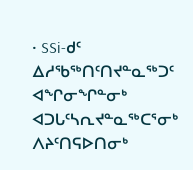• SSi-ᑯᑦ ᐃᓱᖃᖅᑎᑦᑎᔪᓐᓇᖅᑐᑦ ᐊᖏᓂᖏᓐᓂᒃ ᐊᑐᒐᑦᓴᕆᔪᓐᓇᖅᑕᕐᓂᒃ ᐱᔨᑦᑎᕋᐅᑎᓂᒃ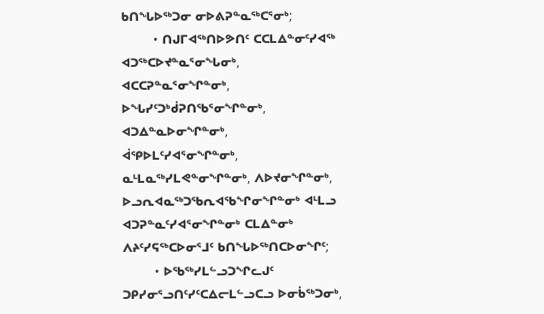ᑲᑎᖓᐅᖅᑐᓂ ᓂᐅᕕᕈᓐᓇᖅᑕᕐᓂᒃ;
        • ᑎᒍᒥᐊᖅᑎᐅᕗᑎᑦ ᑕᑕᒪᐃᓐᓂᑦᓯᐊᖅ ᐊᑐᖅᑕᐅᔪᓐᓇᕐᓂᖓᓂᒃ, ᐊᑕᑕᕈᓐᓇᕐᓂᖏᓐᓂᒃ, ᐅᖓᓯᑦᑐᒃᑰᕈᑎᖃᕐᓂᖏᓐᓂᒃ, ᐊᑐᐃᓐᓇᐅᓂᖏᓐᓂᒃ, ᐋᕿᐅᒪᑦᓯᐊᕐᓂᖏᓐᓂᒃ, ᓇᒻᒪᓇᖅᓯᒪᕙᓐᓂᖏᓐᓂᒃ, ᐱᐅᔪᓂᖏᓐᓂᒃ, ᐅᓗᕆᐊᓇᖅᑐᖃᕆᐊᖃᖏᓂᖏᓐᓂᒃ ᐊᒻᒪᓗ ᐊᑐᕈᓐᓇᑦᓯᐊᕐᓂᖏᓐᓂᒃ ᑕᒪᐃᓐᓂᒃ ᐱᔨᑦᓯᕋᖅᑕᐅᓂᕐᒧᑦ ᑲᑎᖓᐅᖅᑎᑕᐅᓂᖏᑦ;
        • ᐅᖃᖅᓯᒪᓪᓗᑐᖏᓚᒍᑦ ᑐᑭᓯᓂᕐᓗᑎᑦᓯᑦᑕᐃᓕᒪᓪᓗᑕᓗ ᐅᓂᑳᖅᑐᓂᒃ,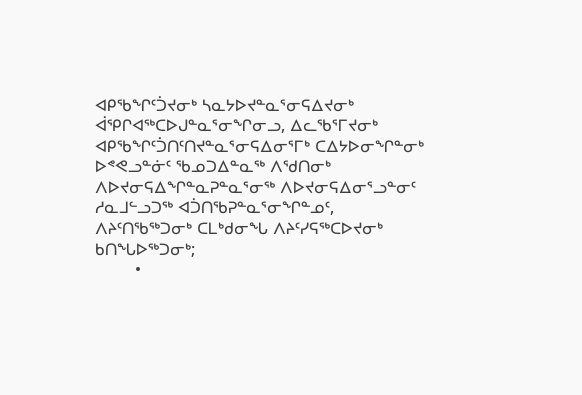ᐊᑭᖃᖏᑦᑑᔪᓂᒃ ᓴᓇᔭᐅᔪᓐᓇᕐᓂᕋᐃᔪᓂᒃ ᐋᕿᒋᐊᖅᑕᐅᒍᓐᓇᕐᓂᖏᓂᓗ, ᐃᓚᖃᕐᒥᔪᓂᒃ ᐊᑭᖃᖏᑦᑑᑎᑦᑎᔪᓐᓇᕐᓂᕋᐃᓂᕐᒥᒃ ᑕᐃᔭᐅᓂᖏᓐᓂᒃ ᐅᕝᕙᓗᓐᓃᑦ ᖃᓄᑐᐃᓐᓇᖅ ᐱᖁᑎᓂᒃ ᐱᐅᔪᓂᕋᐃᖏᓐᓇᕈᓐᓇᕐᓂᖅ ᐱᐅᔪᓂᕋᐃᓂᕐᓗᓐᓂᑦ ᓱᓇᒧᓪᓗᑐᖅ ᐊᑑᑎᖃᕈᓐᓇᕐᓂᖏᓐᓄᑦ, ᐱᔨᑦᑎᖃᖅᑐᓂᒃ ᑕᒪᒃᑯᓂᖓ ᐱᔨᑦᓯᕋᖅᑕᐅᔪᓂᒃ ᑲᑎᖓᐅᖅᑐᓂᒃ;
        •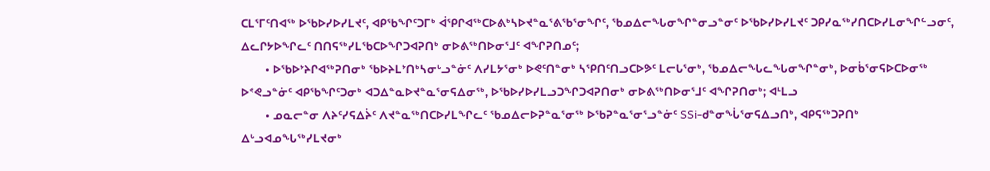ᑕᒪᕐᒥᑦᑎᐊᖅ ᐅᖃᐅᓯᐅᓯᒪᔪᑦ, ᐊᑭᖃᖏᑦᑐᒥᒃ ᐋᕿᒋᐊᖅᑕᐅᕕᒃᓴᐅᔪᓐᓇᕐᕕᖃᕐᓂᖏᑦ, ᖃᓄᐃᓕᖓᓂᖏᓐᓂᓗᓐᓂᑦ ᐅᖃᐅᓯᐅᓯᒪᔪᑦ ᑐᑭᓯᓇᖅᓯᑎᑕᐅᓯᒪᓂᖏᓪᓗᓂᑦ, ᐃᓚᒋᔭᐅᖏᓚᑦ ᑎᑎᕋᖅᓯᒪᖃᑕᐅᖏᑐᐊᕈᑎᒃ ᓂᐅᕕᖅᑎᐅᓂᕐᒧᑦ ᐊᖏᕈᑎᓄᑦ;
        • ᐅᖃᐅᔾᔨᒋᐊᖅᕈᑎᓂᒃ ᖃᐅᔨᒪᔾᑎᒃᓴᓂᒡᓗᓐᓃᑦ ᐱᓯᒪᔭᕐᓂᒃ ᐅᕙᑦᑎᓐᓂᒃ ᓴᕿᑎᑦᑎᓗᑕᐅᕗᑦ ᒪᓕᒐᕐᓂᒃ, ᖃᓄᐃᓕᖓᓚᖓᓂᖏᓐᓂᒃ, ᐅᓂᑳᕐᓂᕋᐅᑕᐅᓂᖅ ᐅᕝᕙᓗᓐᓃᑦ ᐊᑭᖃᖏᑦᑐᓂᒃ ᐊᑐᐃᓐᓇᐅᔪᓐᓇᕐᓂᕋᐃᓂᖅ, ᐅᖃᐅᓯᐅᓯᒪᓗᑐᖏᑐᐊᕈᑎᓂᒃ ᓂᐅᕕᖅᑎᐅᓂᕐᒧᑦ ᐊᖏᕈᑎᓂᒃ; ᐊᒻᒪᓗ
        • ᓄᓇᓕᓐᓂ ᐱᔨᑦᓯᕋᐃᔩᑦ ᐱᔪᓐᓇᖅᑎᑕᐅᓯᒪᖏᓚᑦ ᖃᓄᐃᓕᐅᕈᓐᓇᕐᓂᖅ ᐅᖃᕈᓐᓇᕐᓂᕐᓗᓐᓃᑦ SSi-ᑯᓐᓂᖔᕐᓂᕋᐃᓗᑎᒃ, ᐊᑭᕋᖅᑐᕈᑎᒃ ᐃᒡᓗᐊᓄᖓᖅᓯᒪᔪᓂᒃ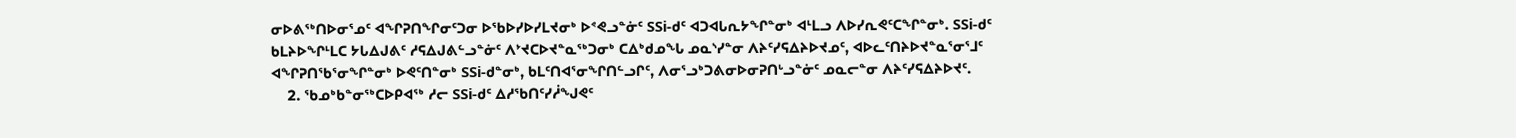ᓂᐅᕕᖅᑎᐅᓂᕐᓄᑦ ᐊᖏᕈᑎᖏᓂᑦᑐᓂ ᐅᖃᐅᓯᐅᓯᒪᔪᓂᒃ ᐅᕝᕙᓗᓐᓃᑦ SSi-ᑯᑦ ᐊᑐᐊᒐᕆᔭᖏᓐᓂᒃ ᐊᒻᒪᓗ ᐱᐅᓯᕆᕙᑦᑕᖏᓐᓂᒃ. SSi-ᑯᑦ ᑲᒪᔨᐅᖏᒻᒪᑕ ᔭᒐᐃᒍᕕᑦ ᓱᕋᐃᒍᕕᓪᓗᓐᓃᑦ ᐱᔾᔪᑕᐅᔪᓐᓇᖅᑐᓂᒃ ᑕᐃᒃᑯᓄᖓ ᓄᓇᔅᓯᓐᓂ ᐱᔨᑦᓯᕋᐃᔨᐅᔪᓄᑦ, ᐊᐅᓚᑦᑎᔨᐅᔪᓐᓇᕐᓂᕐᒧᑦ ᐊᖏᕈᑎᖃᕐᓂᖏᓐᓂᒃ ᐅᕙᑦᑎᓐᓂᒃ SSi-ᑯᓐᓂᒃ, ᑲᒪᑦᑎᐊᕐᓂᖏᑎᓪᓗᒋᑦ, ᐱᓂᕐᓗᒃᑐᕕᓂᐅᓂᕈᑎᒡᓗᓐᓃᑦ ᓄᓇᓕᓐᓂ ᐱᔨᑦᓯᕋᐃᔨᐅᔪᑦ.
    2. ᖃᓄᒃᑲᓐᓂᖅᑕᐅᑭᐊᖅ ᓱᓕ SSi-ᑯᑦ ᐃᓱᖃᑎᑦᓯᓲᖑᕙᑦ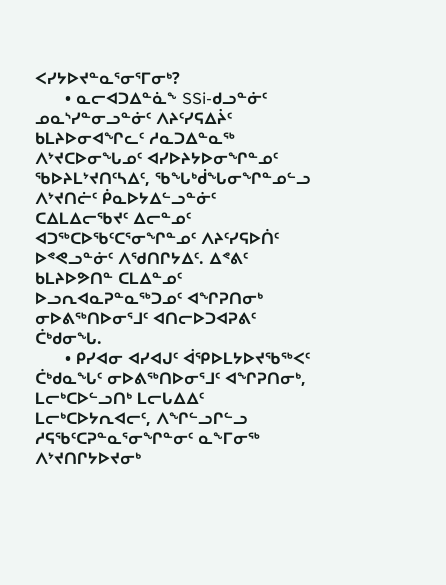ᐸᓯᔭᐅᔪᓐᓇᕐᓂᕐᒥᓂᒃ?
      • ᓇᓕᐊᑐᐃᓐᓈᖕ SSi-ᑯᓗᓐᓃᑦ ᓄᓇᔅᓯᓐᓂᓗᓐᓃᑦ ᐱᔨᑦᓯᕋᐃᔩᑦ ᑲᒪᔨᐅᓂᐊᖏᓚᑦ ᓱᓇᑐᐃᓐᓇᖅ ᐱᔾᔪᑕᐅᓂᖓᓄᑦ ᐊᓯᐅᔨᔭᐅᓂᖏᓐᓄᑦ ᖃᐅᔨᒪᔾᔪᑎᑦᓴᐃᑦ, ᖃᖓᒃᑰᖓᓂᖏᓐᓄᓪᓗ ᐱᔾᔪᑎᓖᑦ ᑮᓇᐅᔭᐃᓪᓗᓐᓃᑦ ᑕᐃᒪᐃᓕᖃᔪᑦ ᐃᓕᓐᓄᑦ ᐊᑐᖅᑕᐅᖃᑦᑕᕐᓂᖏᓐᓄᑦ ᐱᔨᑦᓯᕋᐅᑏᑦ ᐅᕝᕙᓗᓐᓃᑦ ᐱᖁᑎᒋᔭᐃᑦ. ᐃᕝᕕᑦ ᑲᒪᔨᐅᕗᑎᓐ ᑕᒪᐃᓐᓄᑦ ᐅᓗᕆᐊᓇᕈᓐᓇᖅᑐᓄᑦ ᐊᖏᕈᑎᓂᒃ ᓂᐅᕕᖅᑎᐅᓂᕐᒧᑦ ᐊᑎᓕᐅᑐᐊᕈᕕᑦ ᑖᒃᑯᓂᖓ.
      • ᑭᓯᐊᓂ ᐊᓯᐊᒍᑦ ᐋᕿᐅᒪᔭᐅᔪᖃᖅᐸᑦ ᑖᒃᑯᓇᖓᑦ ᓂᐅᕕᖅᑎᐅᓂᕐᒧᑦ ᐊᖏᕈᑎᓂᒃ, ᒪᓕᒃᑕᐅᓪᓗᑎᒃ ᒪᓕᒐᐃᐃᑦ ᒪᓕᒃᑕᐅᔭᕆᐊᓕᑦ, ᐱᖏᓪᓗᒋᓪᓗ ᓱᕋᖃᑦᑕᕈᓐᓇᕐᓂᖏᓐᓂᑦ ᓇᖕᒥᓂᖅ ᐱᔾᔪᑎᒋᔭᐅᔪᓂᒃ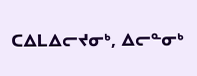ᑕᐃᒪᐃᓕᔪᓂᒃ, ᐃᓕᓐᓂᒃ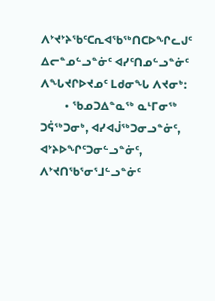ᐱᔾᔪᔾᔨᖃᑦᑕᕆᐊᖃᖅᑎᑕᐅᖏᓚᒍᑦ ᐃᓕᓐᓄᓪᓗᓐᓃᑦ ᐊᓯᑦᑎᓄᓪᓗᓐᓃᑦ ᐱᖓᔪᒋᐅᔪᓄᑦ ᒪᑯᓂᖓ ᐱᔪᓂᒃ:
        • ᖃᓄᑐᐃᓐᓇᖅ ᓇᒻᒥᓂᖅ ᑐᕌᖅᑐᓂᒃ, ᐊᓯᐊᒎᖅᑐᓂᓗᓐᓃᑦ, ᐊᔾᔨᐅᖏᑦᑐᓂᓪᓗᓐᓃᑦ, ᐱᔾᔪᑎᖃᕐᓂᕐᒧᓪᓗᓐᓃᑦ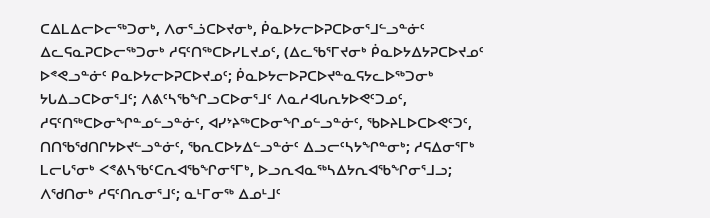ᑕᐃᒪᐃᓕᐅᓕᖅᑐᓂᒃ, ᐱᓂᕐᓘᑕᐅᔪᓂᒃ, ᑮᓇᐅᔭᓕᐅᕈᑕᐅᓂᕐᒧᓪᓗᓐᓃᑦ ᐃᓚᕋᓇᕈᑕᐅᓕᖅᑐᓂᒃ ᓱᕋᑦᑎᖅᑕᐅᓯᒪᔪᓄᑦ, (ᐃᓚᖃᕐᒥᔪᓂᒃ ᑮᓇᐅᔭᐃᔭᕈᑕᐅᔪᓄᑦ ᐅᕝᕙᓗᓐᓃᑦ ᑭᓇᐅᔭᓕᐅᕈᑕᐅᔪᓄᑦ; ᑮᓇᐅᔭᓕᐅᕈᑕᐅᔪᓐᓇᕋᔭᓚᐅᖅᑐᓂᒃ ᔭᒐᐃᓗᑕᐅᓂᕐᒧᑦ; ᐱᕕᑦᓴᖃᖏᓗᑕᐅᓂᕐᒧᑦ ᐱᓇᓱᐊᒐᕆᔭᐅᕙᑦᑐᓄᑦ, ᓱᕋᑦᑎᖅᑕᐅᓂᖏᓐᓄᓪᓗᓐᓃᑦ, ᐊᓯᔾᔨᖅᑕᐅᓂᖏᓄᓪᓗᓐᓃᑦ, ᖃᐅᔨᒪᐅᑕᐅᕙᑦᑐᑦ, ᑎᑎᖃᖁᑎᒋᔭᐅᔪᓪᓗᓐᓃᑦ, ᖃᕆᑕᐅᔭᐃᓪᓗᓐᓃᑦ ᐃᓗᓕᑦᓴᔭᖏᓐᓂᒃ; ᓱᕋᐃᓂᕐᒥᒃ ᒪᓕᒐᕐᓂᒃ ᐸᕝᕕᓴᖃᑦᑕᕆᐊᖃᖏᓂᕐᒥᒃ, ᐅᓗᕆᐊᓇᖅᓴᐃᔭᕆᐊᖃᖏᓂᕐᒧᓗ; ᐱᖁᑎᓂᒃ ᓱᕋᑦᑎᕆᓂᕐᒧᑦ; ᓇᒻᒥᓂᖅ ᐃᓄᒻᒧᑦ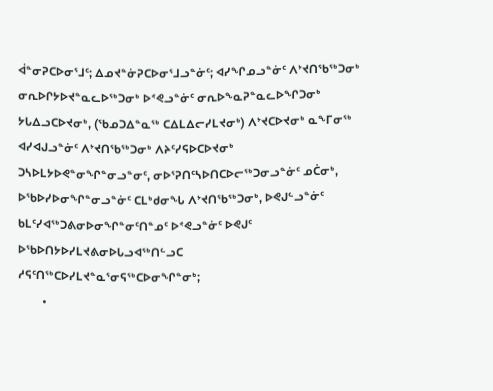ᐋᓐᓂᕈᑕᐅᓂᕐᒧᑦ; ᐃᓄᔪᓐᓃᕈᑕᐅᓂᕐᒧᓗᓐᓃᑦ; ᐊᓯᖏᓄᓗᓐᓃᑦ ᐱᔾᔪᑎᖃᖅᑐᓂᒃ ᓂᕆᐅᒋᔭᐅᔪᓐᓇᓚᐅᖅᑐᓂᒃ ᐅᕝᕙᓗᓐᓃᑦ ᓂᕆᐅᖕᓇᕈᓐᓇᓚᐅᖏᑐᓂᒃ ᔭᒐᐃᓗᑕᐅᔪᓂᒃ, (ᖃᓄᑐᐃᓐᓇᖅ ᑕᐃᒪᐃᓕᓯᒪᔪᓂᒃ) ᐱᔾᔪᑕᐅᔪᓂᒃ ᓇᖕᒥᓂᖅ ᐊᓯᐊᒍᓗᓐᓃᑦ ᐱᔾᔪᑎᖃᖅᑐᓂᒃ ᐱᔨᑦᓯᕋᐅᑕᐅᔪᓂᒃ ᑐᓴᐅᒪᔭᐅᕙᓐᓂᖏᓐᓂᓗᓐᓂᑦ, ᓂᐅᕐᕈᑎᑦᓴᐅᑎᑕᐅᓕᖅᑐᓂᓗᓐᓃᑦ ᓄᑖᓂᒃ, ᐅᖃᐅᓯᐅᓂᖏᓐᓂᓗᓐᓃᑦ ᑕᒪᒃᑯᓂᖓ ᐱᔾᔪᑎᖃᖅᑐᓂᒃ, ᐅᕙᒍᓪᓗᓐᓃᑦ ᑲᒪᑦᓯᐊᖅᑐᕕᓂᐅᓂᖏᓐᓂᑦᑎᓐᓄᑦ ᐅᕝᕙᓗᓐᓃᑦ ᐅᕙᒍᑦ ᐅᖃᐅᑎᔭᐅᓯᒪᔪᕕᓂᐅᒐᓗᐊᖅᑎᓪᓗᑕ ᓱᕋᑦᑎᖅᑕᐅᓯᒪᔪᓐᓇᕐᓂᕋᖅᑕᐅᓂᖏᓐᓂᒃ;
        •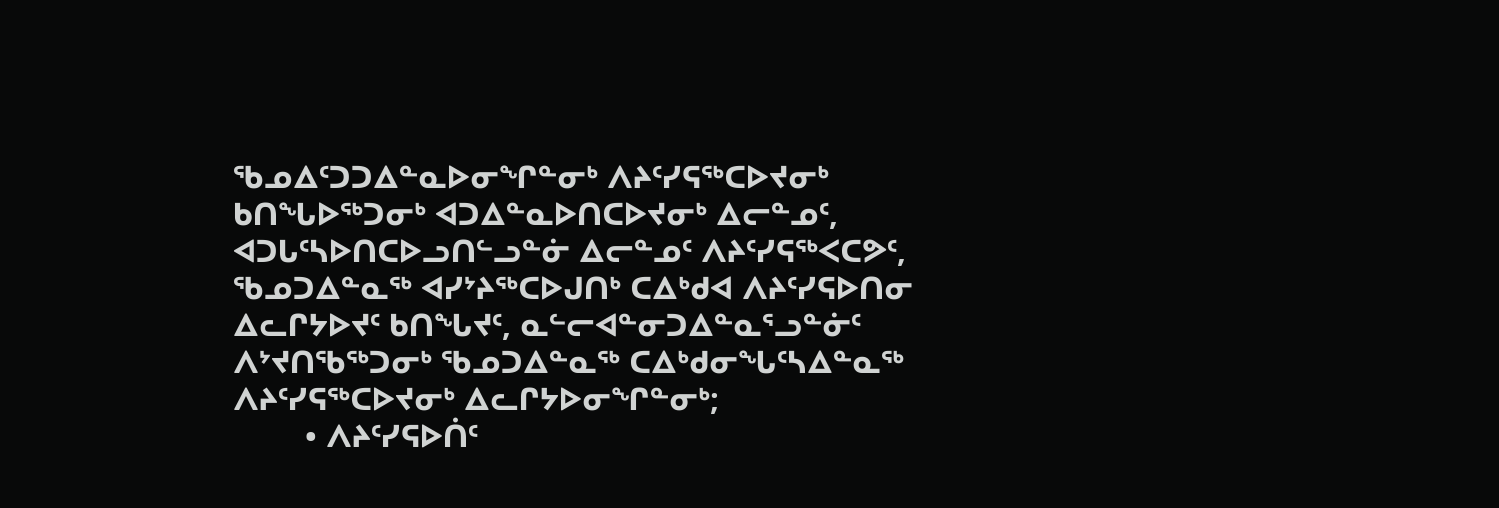ᖃᓄᐃᑦᑐᑐᐃᓐᓇᐅᓂᖏᓐᓂᒃ ᐱᔨᑦᓯᕋᖅᑕᐅᔪᓂᒃ ᑲᑎᖓᐅᖅᑐᓂᒃ ᐊᑐᐃᓐᓇᐅᑎᑕᐅᔪᓂᒃ ᐃᓕᓐᓄᑦ, ᐊᑐᒐᑦᓴᐅᑎᑕᐅᓗᑎᓪᓗᓐᓃ ᐃᓕᓐᓄᑦ ᐱᔨᑦᓯᕋᖅᐸᑕᕗᑦ, ᖃᓄᑐᐃᓐᓇᖅ ᐊᓯᔾᔨᖅᑕᐅᒍᑎᒃ ᑕᐃᒃᑯᐊ ᐱᔨᑦᓯᕋᐅᑎᓂ ᐃᓚᒋᔭᐅᔪᑦ ᑲᑎᖓᔪᑦ, ᓇᓪᓕᐊᓐᓂᑐᐃᓐᓇᕐᓗᓐᓃᑦ ᐱᔾᔪᑎᖃᖅᑐᓂᒃ ᖃᓄᑐᐃᓐᓇᖅ ᑕᐃᒃᑯᓂᖓᑦᓴᐃᓐᓇᖅ ᐱᔨᑦᓯᕋᖅᑕᐅᔪᓂᒃ ᐃᓚᒋᔭᐅᓂᖏᓐᓂᒃ;
        • ᐱᔨᑦᓯᕋᐅᑏᑦ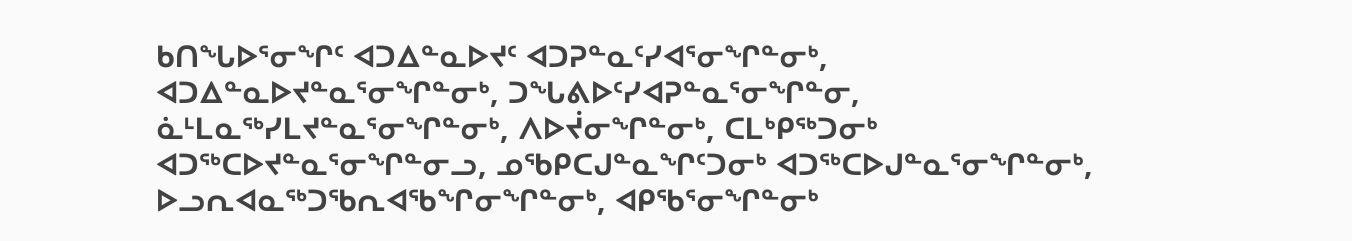ᑲᑎᖓᐅᕐᓂᖏᑦ ᐊᑐᐃᓐᓇᐅᔪᑦ ᐊᑐᕈᓐᓇᑦᓯᐊᕐᓂᖏᓐᓂᒃ, ᐊᑐᐃᓐᓇᐅᔪᓐᓇᕐᓂᖏᓐᓂᒃ, ᑐᖓᕕᐅᑦᓯᐊᕈᓐᓇᕐᓂᖏᓐᓂ, ᓈᒻᒪᓇᖅᓯᒪᔪᓐᓇᕐᓂᖏᓐᓂᒃ, ᐱᐅᔫᓂᖏᓐᓂᒃ, ᑕᒪᒃᑭᖅᑐᓂᒃ ᐊᑐᖅᑕᐅᔪᓐᓇᕐᓂᖏᓐᓂᓗ, ᓄᖃᑭᑕᒍᓐᓇᖏᑦᑐᓂᒃ ᐊᑐᖅᑕᐅᒍᓐᓇᕐᓂᖏᓐᓂᒃ, ᐅᓗᕆᐊᓇᖅᑐᖃᕆᐊᖃᖏᓂᖏᓐᓂᒃ, ᐊᑭᖃᕐᓂᖏᓐᓂᒃ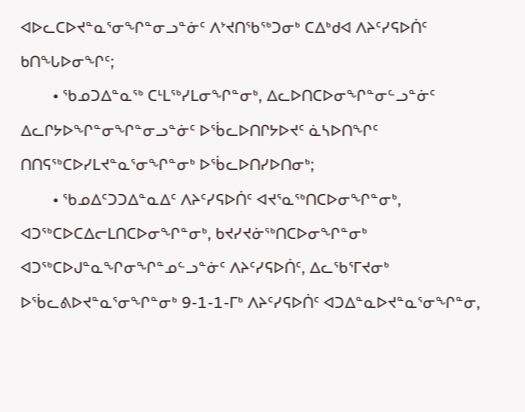ᐊᐅᓚᑕᐅᔪᓐᓇᕐᓂᖏᓐᓂᓗᓐᓃᑦ ᐱᔾᔪᑎᖃᖅᑐᓂᒃ ᑕᐃᒃᑯᐊ ᐱᔨᑦᓯᕋᐅᑏᑦ ᑲᑎᖓᐅᓂᖏᑦ;
        • ᖃᓄᑐᐃᓐᓇᖅ ᑕᒻᒪᖅᓯᒪᓂᖏᓐᓂᒃ, ᐃᓚᐅᑎᑕᐅᓂᖏᓐᓂᓪᓗᓐᓃᑦ ᐃᓚᒋᔭᐅᖏᓐᓂᖏᓐᓂᓗᓐᓃᑦ ᐅᖄᓚᐅᑎᒋᔭᐅᔪᑦ ᓈᓴᐅᑎᖏᑦ ᑎᑎᕋᖅᑕᐅᓯᒪᔪᓐᓇᕐᓂᖏᓐᓂᒃ ᐅᖄᓚᐅᑎᓯᐅᑎᓂᒃ;
        • ᖃᓄᐃᑦᑐᑐᐃᓐᓇᐃᑦ ᐱᔨᑦᓯᕋᐅᑏᑦ ᐊᔪᕐᓇᖅᑎᑕᐅᓂᖏᓐᓂᒃ, ᐊᑐᖅᑕᐅᑕᐃᓕᒪᑎᑕᐅᓂᖏᓐᓂᒃ, ᑲᔪᓯᔪᓃᖅᑎᑕᐅᓂᖏᓐᓂᒃ ᐊᑐᖅᑕᐅᒍᓐᓇᖏᓂᖏᓐᓄᓪᓗᓐᓃᑦ ᐱᔨᑦᓯᕋᐅᑏᑦ, ᐃᓚᖃᕐᒥᔪᓂᒃ ᐅᖄᓚᕕᐅᔪᓐᓇᕐᓂᖏᓐᓂᒃ 9-1-1-ᒥᒃ ᐱᔨᑦᓯᕋᐅᑏᑦ ᐊᑐᐃᓐᓇᐅᔪᓐᓇᕐᓂᖏᓐᓂ,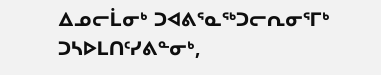ᐃᓄᓕᒫᓂᒃ ᑐᐊᕕᕐᓇᖅᑐᓕᕆᓂᕐᒥᒃ ᑐᓴᐅᒪᑎᑦᓯᕕᓐᓂᒃ,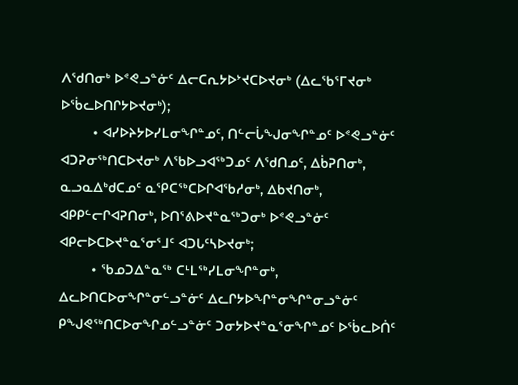ᐱᖁᑎᓂᒃ ᐅᕝᕙᓗᓐᓃᑦ ᐃᓕᑕᕆᔭᐅᔾᔪᑕᐅᔪᓂᒃ (ᐃᓚᖃᕐᒥᔪᓂᒃ ᐅᖄᓚᐅᑎᒋᔭᐅᔪᓂᒃ);
        • ᐊᓯᐅᔨᔭᐅᓯᒪᓂᖏᓐᓄᑦ, ᑎᓪᓕᒑᖑᓂᖏᓐᓄᑦ ᐅᕝᕙᓗᓐᓃᑦ ᐊᑐᕈᓂᖅᑎᑕᐅᔪᓂᒃ ᐱᖃᐅᓗᐊᖅᑐᓄᑦ ᐱᖁᑎᓄᑦ, ᐃᑳᕈᑎᓂᒃ, ᓇᓗᓇᐃᒃᑯᑕᓄᑦ ᓇᕿᑕᖅᑕᐅᒋᐊᖃᓱᓂᒃ, ᐃᑲᔪᑎᓂᒃ, ᐊᑭᑭᓪᓕᒋᐊᕈᑎᓂᒃ, ᐅᑎᕐᕕᐅᔪᓐᓇᖅᑐᓂᒃ ᐅᕝᕙᓗᓐᓃᑦ ᐊᑭᓕᐅᑕᐅᔪᓐᓇᕐᓂᕐᒧᑦ ᐊᑐᒐᑦᓴᐅᔪᓂᒃ;
        • ᖃᓄᑐᐃᓐᓇᖅ ᑕᒻᒪᖅᓯᒪᓂᖏᓐᓂᒃ, ᐃᓚᐅᑎᑕᐅᓂᖏᓐᓂᓪᓗᓐᓃᑦ ᐃᓚᒋᔭᐅᖏᓐᓂᖏᓐᓂᓗᓐᓃᑦ ᑭᖑᕙᖅᑎᑕᐅᓂᖏᓄᓪᓗᓐᓃᑦ ᑐᓂᔭᐅᔪᓐᓇᕐᓂᖏᓐᓄᑦ ᐅᖄᓚᐅᑏᑦ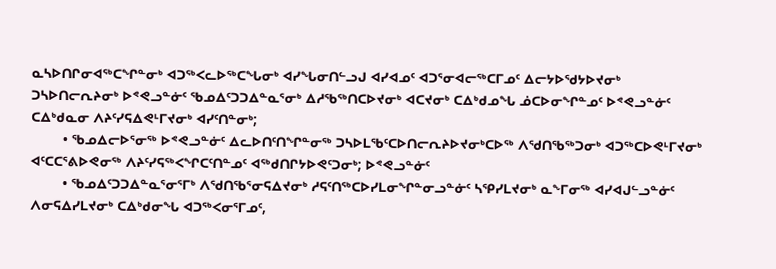ᓇᓴᐅᑎᒋᓂᐊᖅᑕᖏᓐᓂᒃ ᐊᑐᖅᐸᓚᐅᖅᑕᖓᓂᒃ ᐊᓯᖓᓂᑎᓪᓗᒍ ᐊᓯᐊᓄᑦ ᐊᑐᕐᓂᐊᓕᖅᑕᒥᓄᑦ ᐃᓕᔭᐅᖁᔭᐅᔪᓂᒃ ᑐᓴᐅᑎᓕᕆᔨᓂᒃ ᐅᕝᕙᓗᓐᓃᑦ ᖃᓄᐃᑦᑐᑐᐃᓐᓇᕐᓂᒃ ᐃᓱᖃᖅᑎᑕᐅᔪᓂᒃ ᐊᑕᔪᓂᒃ ᑕᐃᒃᑯᓄᖓ ᓅᑕᐅᓂᖏᓐᓄᑦ ᐅᕝᕙᓗᓐᓃᑦ ᑕᐃᒃᑯᓇᓂ ᐱᔨᑦᓯᕋᐃᕙᒻᒥᔪᓂᒃ ᐊᓯᑦᑎᓐᓂᒃ;
        • ᖃᓄᐃᓕᐅᕐᓂᖅ ᐅᕝᕙᓗᓐᓃᑦ ᐃᓚᐅᑎᑦᑎᖏᓐᓂᖅ ᑐᓴᐅᒪᖃᑦᑕᐅᑎᓕᕆᔨᐅᔪᓂᒃᑕᐅᖅ ᐱᖁᑎᖃᖅᑐᓂᒃ ᐊᑐᖅᑕᐅᕙᒻᒥᔪᓂᒃ ᐊᑦᑕᑕᕐᕕᐅᕙᓂᖅ ᐱᔨᑦᓯᕋᖅᐸᖏᑕᑦᑎᓐᓄᑦ ᐊᖅᑯᑎᒋᔭᐅᕙᑦᑐᓂᒃ; ᐅᕝᕙᓗᓐᓃᑦ
        • ᖃᓄᐃᑦᑐᑐᐃᓐᓇᕐᓂᕐᒥᒃ ᐱᖁᑎᖃᕐᓂᕋᐃᔪᓂᒃ ᓱᕋᑦᑎᖅᑕᐅᓯᒪᓂᖏᓐᓂᓗᓐᓃᑦ ᓴᕿᓯᒪᔪᓂᒃ ᓇᖕᒥᓂᖅ ᐊᓯᐊᒍᓪᓗᓐᓃᑦ ᐱᓂᕋᐃᓯᒪᔪᓂᒃ ᑕᐃᒃᑯᓂᖓ ᐊᑐᖅᐸᓂᕐᒥᓄᑦ,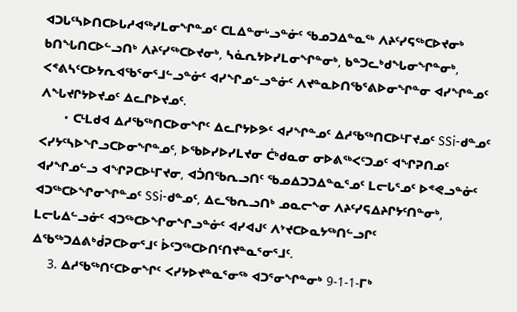ᐊᑐᒐᑦᓴᐅᑎᑕᐅᒐᓱᐊᖅᓯᒪᓂᖏᓐᓄᑦ ᑕᒪᐃᓐᓂᒡᓗᓐᓃᑦ ᖃᓄᑐᐃᓐᓇᖅ ᐱᔨᑦᓯᕋᖅᑕᐅᔪᓂᒃ ᑲᑎᖓᑎᑕᐅᓪᓗᑎᒃ ᐱᔨᑦᓯᖅᑕᐅᔪᓂᒃ, ᓴᓈᕆᔭᐅᓯᒪᓂᖏᓐᓂᒃ, ᑲᓐᑐᓚᒃᑯᖓᓂᖏᓐᓂᒃ, ᐸᕝᕕᓴᑦᑕᐅᔭᕆᐊᖃᕐᓂᕐᒧᓪᓗᓐᓃᑦ ᐊᓯᖏᓄᓪᓗᓐᓃᑦ ᐱᔪᓐᓇᐅᑎᖃᕐᕕᐅᓂᖏᓐᓂ ᐊᓯᖏᓐᓄᑦ ᐱᖓᔪᒋᔭᐅᔪᓄᑦ ᐃᓚᒋᐅᔪᓄᑦ.
      • ᑕᒻᒪᑯᐊ ᐃᓱᖃᖅᑎᑕᐅᓂᖏᑦ ᐃᓚᒋᔭᐅᕗᑦ ᐊᓯᖏᓐᓄᑦ ᐃᓱᖃᖅᑎᑕᐅᒻᒥᔪᓄᑦ SSi-ᑯᓐᓄᑦ ᐸᓯᔭᑦᓴᐅᖏᓗᑕᐅᓂᖏᓐᓄᑦ, ᐅᖃᐅᓯᐅᓯᒪᔪᓂ ᑖᒃᑯᓇᓂ ᓂᐅᕕᖅᐸᑦᑐᓄᑦ ᐊᖏᕈᑎᓄᑦ ᐊᓯᖏᓄᓪᓗ ᐊᖏᕈᑕᐅᒻᒥᔪᓂ, ᐊᑑᑎᖃᕆᓗᑎᑦ ᖃᓄᐃᑐᑐᐃᓐᓇᕐᓄᑦ ᒪᓕᒐᕐᓄᑦ ᐅᕝᕙᓗᓐᓃᑦ ᐊᑐᖅᑕᐅᖏᓂᖏᓐᓄᑦ SSi-ᑯᓐᓄᑦ, ᐃᓚᖃᕆᓗᑎᒃ ᓄᓇᓕᖕᓂ ᐱᔨᑦᓯᕋᐃᔨᒋᔭᑦᑎᓐᓂᒃ, ᒪᓕᒐᐃᓪᓗᓃᑦ ᐊᑐᖅᑕᐅᖏᓂᖏᓗᓐᓃᑦ ᐊᓯᐊᒍᑦ ᐱᔾᔪᑕᐅᓇᔭᖅᑎᓪᓗᒋᑦ ᐃᖃᖅᑐᐃᕕᒃᑰᕈᑕᐅᓂᕐᒧᑦ ᐆᑦᑐᖅᑕᐅᑎᑦᑎᔪᓐᓇᕐᓂᕐᒧᑦ.
    3. ᐃᓱᖃᖅᑎᑦᑕᐅᓂᖏᑦ ᐸᓯᔭᐅᔪᓐᓇᕐᓂᖅ ᐊᑐᕐᓂᖏᓐᓂᒃ 9-1-1-ᒥᒃ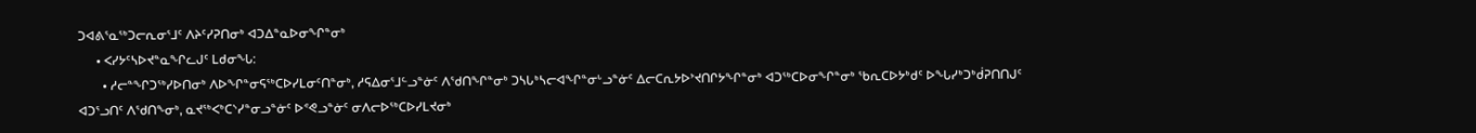ᑐᐊᕕᕐᓇᖅᑐᓕᕆᓂᕐᒧᑦ ᐱᔨᑦᓯᕈᑎᓂᒃ ᐊᑐᐃᓐᓇᐅᓂᖏᓐᓂᒃ
      • ᐸᓯᔭᑦᓴᐅᔪᓐᓇᖏᓚᒍᑦ ᒪᑯᓂᖓ:
        • ᓱᓕᓐᖏᑐᖅᓯᐅᑎᓂᒃ ᐱᐅᖏᓐᓂᕋᖅᑕᐅᓯᒪᓂᑦᑎᓐᓂᒃ, ᓱᕋᐃᓂᕐᒧᓪᓗᓐᓃᑦ ᐱᖁᑎᖏᓐᓂᒃ ᑐᓴᒐᒃᓴᓕᐊᖏᓐᓂᒡᓗᓐᓃᑦ ᐃᓕᑕᕆᔭᐅᔾᔪᑎᒋᔭᖏᓐᓂᒃ ᐊᑐᖅᑕᐅᓂᖏᓐᓂᒃ ᖃᕆᑕᐅᔭᒃᑯᑦ ᐅᖓᓯᒃᑐᒃᑰᕈᑎᑎᒍᑦ ᐊᑐᕐᓗᑎᑦ ᐱᖁᑎᖕᓂᒃ, ᓇᔪᖅᐸᒃᑕᔅᓯᓐᓂᓗᓐᓃᑦ ᐅᕝᕙᓗᓐᓃᑦ ᓂᐱᓕᐅᖅᑕᐅᓯᒪᔪᓂᒃ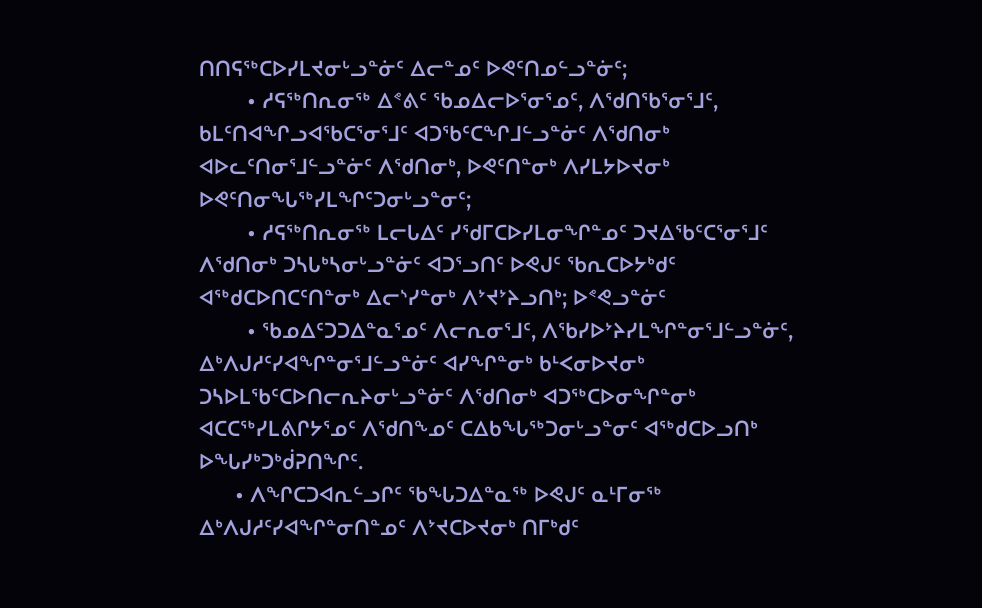ᑎᑎᕋᖅᑕᐅᓯᒪᔪᓂᒡᓗᓐᓃᑦ ᐃᓕᓐᓄᑦ ᐅᕙᑦᑎᓄᓪᓗᓐᓃᑦ;
        • ᓱᕋᖅᑎᕆᓂᖅ ᐃᕝᕕᑦ ᖃᓄᐃᓕᐅᕐᓂᕐᓄᑦ, ᐱᖁᑎᖃᕐᓂᕐᒧᑦ, ᑲᒪᑦᑎᐊᖏᓗᐊᖃᑕᕐᓂᕐᒧᑦ ᐊᑐᖃᑦᑕᖏᒧᓪᓗᓐᓃᑦ ᐱᖁᑎᓂᒃ ᐊᐅᓚᑦᑎᓂᕐᒧᓪᓗᓐᓃᑦ ᐱᖁᑎᓂᒃ, ᐅᕙᑦᑎᓐᓂᒃ ᐱᓯᒪᔭᐅᔪᓂᒃ ᐅᕙᑦᑎᓂᖓᖅᓯᒪᖏᑦᑐᓂᒡᓗᓐᓂᑦ;
        • ᓱᕋᖅᑎᕆᓂᖅ ᒪᓕᒐᐃᑦ ᓯᖁᒥᑕᐅᓯᒪᓂᖏᓐᓄᑦ ᑐᔪᐃᖃᑦᑕᕐᓂᕐᒧᑦ ᐱᖁᑎᓂᒃ ᑐᓴᒐᒃᓴᓂᒡᓗᓐᓃᑦ ᐊᑐᕐᓗᑎᑦ ᐅᕙᒍᑦ ᖃᕆᑕᐅᔭᒃᑯᑦ ᐊᖅᑯᑕᐅᑎᑕᑦᑎᓐᓂᒃ ᐃᓕᔅᓯᓐᓂᒃ ᐱᔾᔪᔾᔨᓗᑎᒃ; ᐅᕝᕙᓗᓐᓃᑦ
        • ᖃᓄᐃᑦᑐᑐᐃᓐᓇᕐᓄᑦ ᐱᓕᕆᓂᕐᒧᑦ, ᐱᖃᓯᐅᔾᔨᓯᒪᖏᓐᓂᕐᒧᓪᓗᓐᓃᑦ, ᐃᒃᐱᒍᓱᑦᓯᐊᖏᓐᓂᕐᒧᓪᓗᓐᓃᑦ ᐊᓯᖏᓐᓂᒃ ᑲᒻᐸᓂᐅᔪᓂᒃ ᑐᓴᐅᒪᖃᑦᑕᐅᑎᓕᕆᔨᓂᒡᓗᓐᓃᑦ ᐱᖁᑎᓂᒃ ᐊᑐᖅᑕᐅᓂᖏᓐᓂᒃ ᐊᑕᑕᖅᓯᒪᕕᒋᔭᕐᓄᑦ ᐱᖁᑎᖕᓄᑦ ᑕᐃᑲᖓᖅᑐᓂᒡᓗᓐᓂᑦ ᐊᖅᑯᑕᐅᓗᑎᒃ ᐅᖓᓯᒃᑐᒃᑰᕈᑎᖏᑦ.
      • ᐱᖏᑕᑐᐊᕆᓪᓗᒋᑦ ᖃᖓᑐᐃᓐᓇᖅ ᐅᕙᒍᑦ ᓇᒻᒥᓂᖅ ᐃᒃᐱᒍᓱᑦᓯᐊᖏᓐᓂᑎᓐᓄᑦ ᐱᔾᔪᑕᐅᔪᓂᒃ ᑎᒥᒃᑯᑦ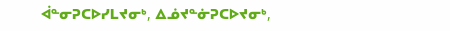ᐋᓐᓂᕈᑕᐅᓯᒪᔪᓂᒃ, ᐃᓅᔪᓐᓃᕈᑕᐅᔪᓂᒃ,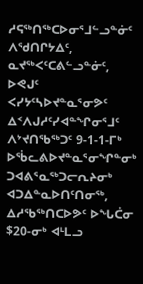ᓱᕋᖅᑎᖅᑕᐅᓂᕐᒧᓪᓗᓐᓃᑦ ᐱᖁᑎᒋᔭᐃᑦ, ᓇᔪᖅᐸᑦᑕᕕᓪᓗᓐᓃᑦ, ᐅᕙᒍᑦ ᐸᓯᔭᑦᓴᐅᔪᓐᓇᕐᓂᕗᑦ ᐃᑉᐱᒍᓱᑦᓯᐊᓐᖏᓂᕐᒧᑦ ᐱᔾᔪᑎᖃᖅᑐᑦ 9-1-1-ᒥᒃ ᐅᖄᓚᕕᐅᔪᓐᓇᕐᓂᖏᓐᓂᒃ ᑐᐊᕕᕐᓇᖅᑐᓕᕆᔨᓂᒃ ᐊᑐᐃᓐᓇᐅᑎᑦᑎᓂᖅ, ᐃᓱᖃᖅᑎᑕᐅᕗᑦ ᐅᖓᑖᓂ $20-ᓂᒃ ᐊᒻᒪᓗ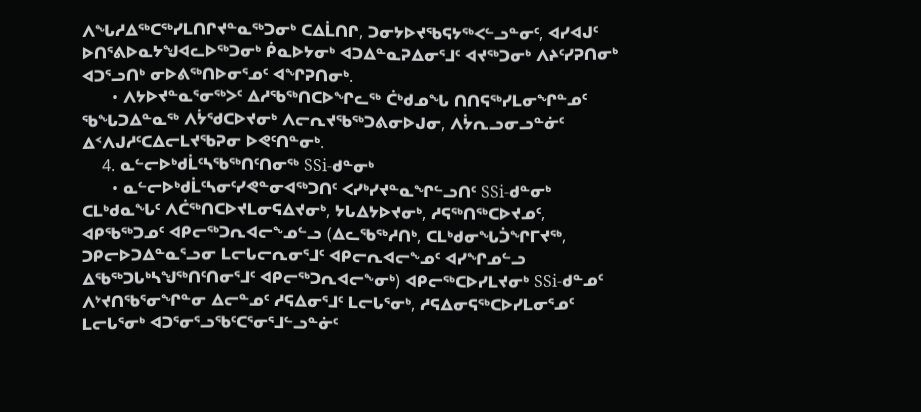ᐱᖓᓱᐃᖅᑕᖅᓯᒪᑎᒋᔪᓐᓇᖅᑐᓂᒃ ᑕᐃᒫᑎᒋ, ᑐᓂᔭᐅᔪᖃᕋᔭᖅᐸᓪᓗᓐᓂᑦ, ᐊᓯᐊᒍᑦ ᐅᑎᕐᕕᐅᓇᔭᖑᐊᓚᐅᖅᑐᓂᒃ ᑮᓇᐅᔭᓂᒃ ᐊᑐᐃᓐᓇᕈᐃᓂᕐᒧᑦ ᐊᔪᖅᑐᓂᒃ ᐱᔨᑦᓯᕈᑎᓂᒃ ᐊᑐᕐᓗᑎᒃ ᓂᐅᕕᖅᑎᐅᓂᕐᓄᑦ ᐊᖏᕈᑎᓂᒃ.
      • ᐱᔭᐅᔪᓐᓇᕐᓂᖅᐳᑦ ᐃᓱᖃᖅᑎᑕᐅᖏᓚᖅ ᑖᒃᑯᓄᖓ ᑎᑎᕋᖅᓯᒪᓂᖏᓐᓄᑦ ᖃᖓᑐᐃᓐᓇᖅ ᐱᔮᖁᑕᐅᔪᓂᒃ ᐱᓕᕆᔪᖃᖅᑐᕕᓂᐅᒍᓂ, ᐱᔮᕆᓗᓂᓗᓐᓃᑦ ᐃᑉᐱᒍᓱᑦᑕᐃᓕᒪᔪᖃᕈᓂ ᐅᕙᑦᑎᓐᓂᒃ.
    4. ᓇᓪᓕᐅᒃᑯᒫᑦᓴᖃᖅᑎᑦᑎᓂᖅ SSi-ᑯᓐᓂᒃ
      • ᓇᓪᓕᐅᒃᑯᒫᑦᓴᓂᑦᓯᕙᓐᓂᐊᖅᑐᑎᑦ ᐸᓯᒃᓯᔪᓐᓇᖏᓪᓗᑎᑦ SSi-ᑯᓐᓂᒃ ᑕᒪᒃᑯᓇᖓᑦ ᐱᑖᖅᑎᑕᐅᔪᒪᓂᕋᐃᔪᓂᒃ, ᔭᒐᐃᔭᐅᔪᓂᒃ, ᓱᕋᖅᑎᖅᑕᐅᔪᓄᑦ, ᐊᑭᖃᖅᑐᓄᑦ ᐊᑭᓕᖅᑐᕆᐊᓕᖕᓄᓪᓗ (ᐃᓚᖃᖅᓱᑎᒃ, ᑕᒪᒃᑯᓂᖓᑑᖏᒥᔪᖅ, ᑐᑭᓕᐅᑐᐃᓐᓇᕐᓗᓂ ᒪᓕᒐᓕᕆᓂᕐᒧᑦ ᐊᑭᓕᕆᐊᓕᖕᓄᑦ ᐊᓯᖏᓄᓪᓗ ᐃᖃᖅᑐᒐᒃᓴᖑᖅᑎᑦᑎᓂᕐᒧᑦ ᐊᑭᓕᖅᑐᕆᐊᓕᖕᓂᒃ) ᐊᑭᓕᖅᑕᐅᓯᒪᔪᓂᒃ SSi-ᑯᓐᓄᑦ ᐱᔾᔪᑎᖃᕐᓂᖏᓐᓂ ᐃᓕᓐᓄᑦ ᓱᕋᐃᓂᕐᒧᑦ ᒪᓕᒐᕐᓂᒃ, ᓱᕋᐃᓂᕋᖅᑕᐅᓯᒪᓂᕐᓄᑦ ᒪᓕᒐᕐᓂᒃ ᐊᑐᕐᓂᕐᓗᖃᑦᑕᕐᓂᕐᒧᓪᓗᓐᓃᑦ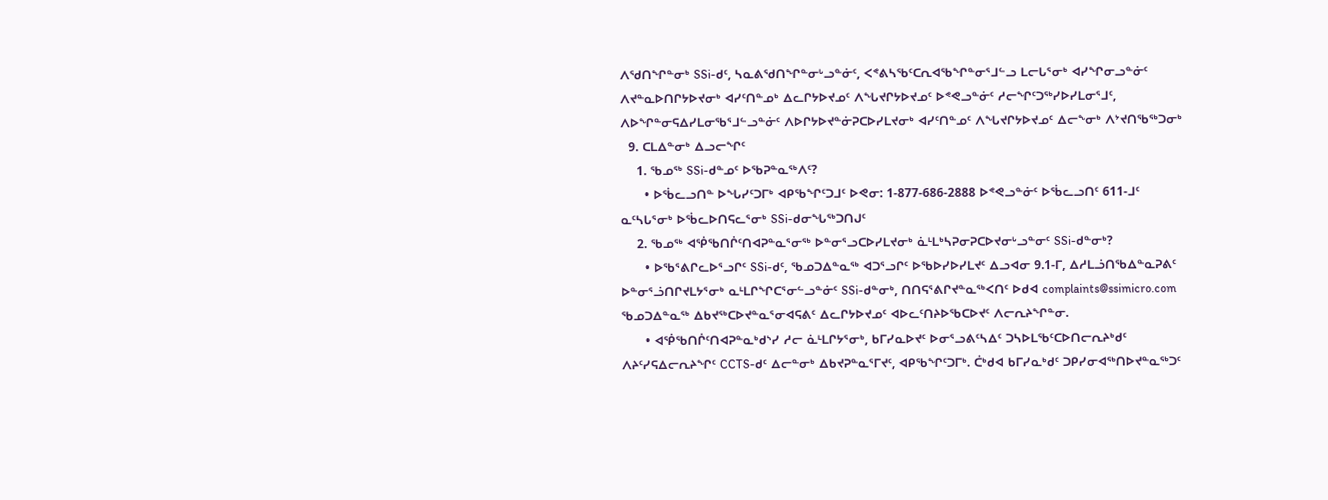ᐱᖁᑎᖏᓐᓂᒃ SSi-ᑯᑦ, ᓴᓇᕕᖁᑎᖏᓐᓂᒡᓗᓐᓃᑦ, ᐸᕝᕕᓴᖃᑦᑕᕆᐊᖃᖏᓐᓂᕐᒧᓪᓗ ᒪᓕᒐᕐᓂᒃ ᐊᓯᖏᓂᓗᓐᓃᑦ ᐱᔪᓐᓇᐅᑎᒋᔭᐅᔪᓂᒃ ᐊᓯᑦᑎᓐᓄᒃ ᐃᓚᒋᔭᐅᔪᓄᑦ ᐱᖓᔪᒋᔭᐅᔪᓄᑦ ᐅᕝᕙᓗᓐᓃᑦ ᓱᓕᖏᑦᑐᖅᓯᐅᓯᒪᓂᕐᒧᑦ, ᐱᐅᖏᓐᓂᕋᐃᓯᒪᓂᖃᕐᒧᓪᓗᓐᓃᑦ ᐱᐅᒋᔭᐅᔪᓐᓃᕈᑕᐅᓯᒪᔪᓂᒃ ᐊᓯᑦᑎᓐᓄᑦ ᐱᖓᔪᒋᔭᐅᔪᓄᑦ ᐃᓕᖕᓂᒃ ᐱᔾᔪᑎᖃᖅᑐᓂᒃ
  9. ᑕᒪᐃᓐᓂᒃ ᐃᓗᓕᖏᑦ
    1. ᖃᓄᖅ SSi-ᑯᓐᓄᑦ ᐅᖃᕈᓐᓇᖅᐱᑦ?
      • ᐅᖄᓚᓗᑎᓐ ᐅᖓᓯᑦᑐᒥᒃ ᐊᑭᖃᖏᑦᑐᒧᑦ ᐅᕙᓂ: 1-877-686-2888 ᐅᕝᕙᓗᓐᓃᑦ ᐅᖄᓚᓗᑎᑦ 611-ᒧᑦ ᓇᑦᓴᒐᕐᓂᒃ ᐅᖄᓚᐅᑎᕋᓚᕐᓂᒃ SSi-ᑯᓂᖓᖅᑐᑎᒍᑦ
    2. ᖃᓄᖅ ᐊᖀᖃᑎᒌᑦᑎᐊᕈᓐᓇᕐᓂᖅ ᐅᓐᓂᕐᓗᑕᐅᓯᒪᔪᓂᒃ ᓈᒻᒪᒃᓴᕈᓂᕈᑕᐅᔪᓂᒡᓗᓐᓂᑦ SSi-ᑯᓐᓂᒃ?
      • ᐅᖃᕐᕕᒋᓚᐅᕐᓗᒋᑦ SSi-ᑯᑦ, ᖃᓄᑐᐃᓐᓇᖅ ᐊᑐᕐᓗᒋᑦ ᐅᖃᐅᓯᐅᓯᒪᔪᑦ ᐃᓗᐊᓂ 9.1-ᒥ, ᐃᓱᒪᓘᑎᖃᐃᓐᓇᕈᕕᑦ ᐅᓐᓂᕐᓘᑎᒋᔪᒪᔭᕐᓂᒃ ᓇᒻᒪᒋᖏᑕᕐᓂᓪᓗᓐᓃᑦ SSi-ᑯᓐᓂᒃ, ᑎᑎᕋᕐᕕᒋᔪᓐᓇᖅᐸᑎᑦ ᐅᑯᐊ complaints@ssimicro.com ᖃᓄᑐᐃᓐᓇᖅ ᐃᑲᔪᖅᑕᐅᔪᓐᓇᕐᓂᐊᕋᕕᑦ ᐃᓚᒋᔭᐅᔪᓄᑦ ᐊᐅᓚᑦᑎᔨᐅᖃᑕᐅᔪᑦ ᐱᓕᕆᔨᖏᓐᓂ.
      • ᐊᖀᖃᑎᒌᑦᑎᐊᕈᓐᓇᒃᑯᔅᓯ ᓱᓕ ᓈᒻᒪᒋᔭᕐᓂᒃ, ᑲᒥᓯᓇᐅᔪᑦ ᐅᓂᕐᓗᕕᑦᓴᐃᑦ ᑐᓴᐅᒪᖃᑦᑕᐅᑎᓕᕆᔨᒃᑯᑦ ᐱᔨᑦᓯᕋᐃᓕᕆᔨᖏᑦ CCTS-ᑯᑦ ᐃᓕᓐᓂᒃ ᐃᑲᔪᕈᓐᓇᕐᒥᔪᑦ, ᐊᑭᖃᖏᑦᑐᒥᒃ. ᑖᒃᑯᐊ ᑲᒥᓯᓇᒃᑯᑦ ᑐᑭᓯᓂᐊᖅᑎᐅᔪᓐᓇᖅᑐᑦ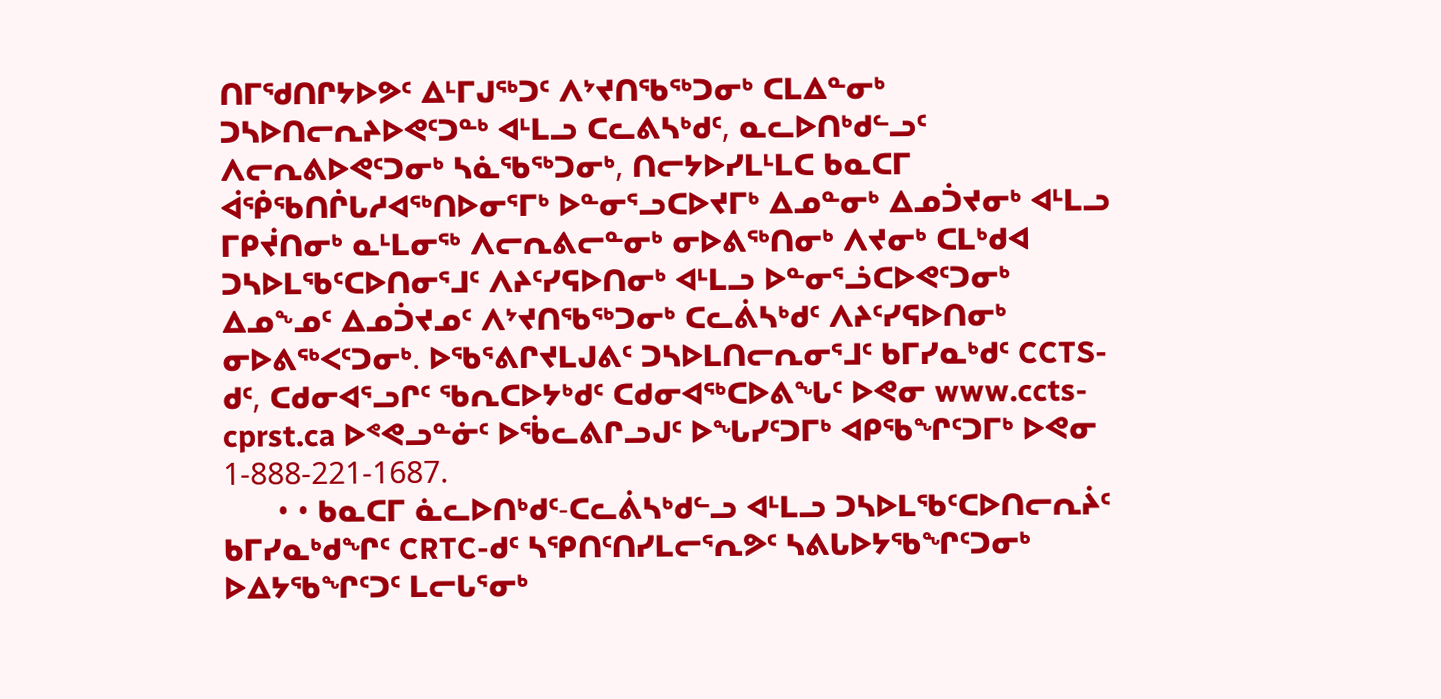ᑎᒥᖁᑎᒋᔭᐅᕗᑦ ᐃᒻᒥᒍᖅᑐᑦ ᐱᔾᔪᑎᖃᖅᑐᓂᒃ ᑕᒪᐃᓐᓂᒃ ᑐᓴᐅᑎᓕᕆᔨᐅᕙᑦᑐᓐᒃ ᐊᒻᒪᓗ ᑕᓚᕕᓴᒃᑯᑦ, ᓇᓚᐅᑎᒃᑯᓪᓗᑦ ᐱᓕᕆᕕᐅᕙᑦᑐᓂᒃ ᓴᓈᖃᖅᑐᓂᒃ, ᑎᓕᔭᐅᓯᒪᒻᒪᑕ ᑲᓇᑕᒥ ᐋᖀᖃᑎᒌᒐᓱᐊᖅᑎᐅᓂᕐᒥᒃ ᐅᓐᓂᕐᓗᑕᐅᔪᒥᒃ ᐃᓄᓐᓂᒃ ᐃᓄᑑᔪᓂᒃ ᐊᒻᒪᓗ ᒥᑭᔫᑎᓂᒃ ᓇᒻᒪᓂᖅ ᐱᓕᕆᕕᓕᓐᓂᒃ ᓂᐅᕕᖅᑎᓂᒃ ᐱᔪᓂᒃ ᑕᒪᒃᑯᐊ ᑐᓴᐅᒪᖃᑦᑕᐅᑎᓂᕐᒧᑦ ᐱᔨᑦᓯᕋᐅᑎᓂᒃ ᐊᒻᒪᓗ ᐅᓐᓂᕐᓘᑕᐅᕙᑦᑐᓂᒃ ᐃᓄᖕᓄᑦ ᐃᓄᑑᔪᓄᑦ ᐱᔾᔪᑎᖃᖅᑐᓂᒃ ᑕᓚᕖᓴᒃᑯᑦ ᐱᔨᑦᓯᕋᐅᑎᓂᒃ ᓂᐅᕕᖅᐸᑦᑐᓂᒃ. ᐅᖃᕐᕕᒋᔪᒪᒍᕕᑦ ᑐᓴᐅᒪᑎᓕᕆᓂᕐᒧᑦ ᑲᒥᓯᓇᒃᑯᑦ CCTS-ᑯᑦ, ᑕᑯᓂᐊᕐᓗᒋᑦ ᖃᕆᑕᐅᔭᒃᑯᑦ ᑕᑯᓂᐊᖅᑕᐅᕕᖓᑦ ᐅᕙᓂ www.ccts-cprst.ca ᐅᕝᕙᓗᓐᓃᑦ ᐅᖄᓚᕕᒋᓗᒍᑦ ᐅᖓᓯᑦᑐᒥᒃ ᐊᑭᖃᖏᑦᑐᒥᒃ ᐅᕙᓂ 1-888-221-1687.
      • • ᑲᓇᑕᒥ ᓈᓚᐅᑎᒃᑯᑦ-ᑕᓚᕖᓴᒃᑯᓪᓗ ᐊᒻᒪᓗ ᑐᓴᐅᒪᖃᑦᑕᐅᑎᓕᕆᔩᑦ ᑲᒥᓯᓇᒃᑯᖏᑦ CRTC-ᑯᑦ ᓴᕿᑎᑦᑎᓯᒪᓕᕐᕆᕗᑦ ᓴᕕᒐᐅᔭᖃᖏᑦᑐᓂᒃ ᐅᐃᔭᖃᖏᑦᑐᑦ ᒪᓕᒐᕐᓂᒃ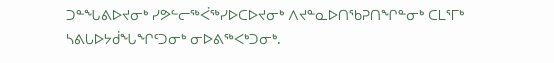ᑐᓐᖓᕕᐅᔪᓂᒃ ᓯᕗᓪᓕᖅᐹᖅᓯᐅᑕᐅᔪᓂᒃ ᐱᔪᓐᓇᐅᑎᕐᑲᕈᑎᖏᓐᓂᒃ ᑕᒪᕐᒥᒃ ᓴᕕᒐᐅᔭᑰᖓᖏᑦᑐᓂᒃ ᓂᐅᕕᖅᐸᒃᑐᓂᒃ.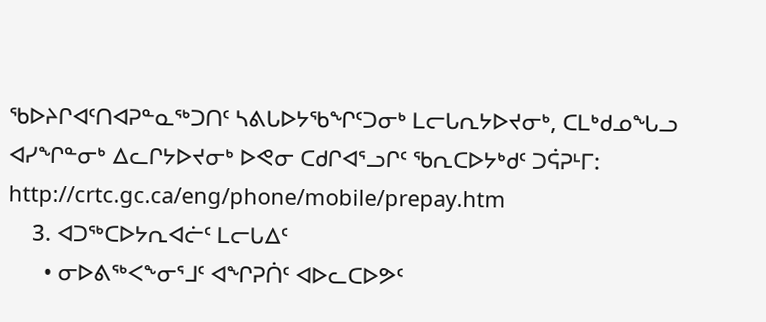ᖃᐅᔨᒋᐊᑦᑎᐊᕈᓐᓇᖅᑐᑎᑦ ᓴᕕᒐᐅᔭᖃᖏᑦᑐᓂᒃ ᒪᓕᒐᕆᔭᐅᔪᓂᒃ, ᑕᒪᒃᑯᓄᖓᓗ ᐊᓯᖏᓐᓂᒃ ᐃᓚᒋᔭᐅᔪᓂᒃ ᐅᕙᓂ ᑕᑯᒋᐊᕐᓗᒋᑦ ᖃᕆᑕᐅᔭᒃᑯᑦ ᑐᕌᕈᒻᒥ: http://crtc.gc.ca/eng/phone/mobile/prepay.htm
    3. ᐊᑐᖅᑕᐅᔭᕆᐊᓖᑦ ᒪᓕᒐᐃᑦ
      • ᓂᐅᕕᖅᐸᖕᓂᕐᒧᑦ ᐊᖏᕈᑏᑦ ᐊᐅᓚᑕᐅᕗᑦ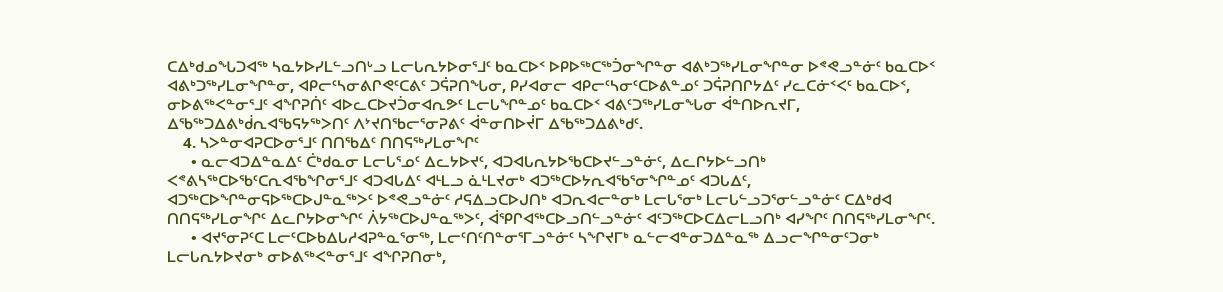ᑕᐃᒃᑯᓄᖓᑐᐊᖅ ᓴᓇᔭᐅᓯᒪᓪᓗᑎᒡᓗ ᒪᓕᒐᕆᔭᐅᓂᕐᒧᑦ ᑲᓇᑕᐅᑉ ᐅᑭᐅᖅᑕᖅᑑᓂᖏᓐᓂ ᐊᕕᒃᑐᖅᓯᒪᓂᖏᓐᓂ ᐅᕝᕙᓗᓐᓃᑦ ᑲᓇᑕᐅᑉ ᐊᕕᒃᑐᖅᓯᒪᓂᖏᓐᓂ, ᐊᑭᓕᑦᓴᓂᕕᒋᕙᑦᑕᕕᑦ ᑐᕌᕈᑎᖓᓂ, ᑭᓯᐊᓂᓕ ᐊᑭᓕᑦᓴᓂᑦᑕᐅᕕᓐᓄᑦ ᑐᕌᕈᑎᒋᔭᐃᑦ ᓯᓚᑕᓃᑉᐸᑦ ᑲᓇᑕᐅᑉ, ᓂᐅᕕᖅᐸᓐᓂᕐᒧᑦ ᐊᖏᕈᑏᑦ ᐊᐅᓚᑕᐅᔪᑑᓂᐊᕆᕗᑦ ᒪᓕᒐᖏᓐᓄᑦ ᑲᓇᑕᐅᑉ ᐊᕕᑦᑐᖅᓯᒪᓂᖓᓂ ᐋᓐᑎᐅᕆᔪᒥ, ᐃᖃᖅᑐᐃᕕᒃᑰᕆᐊᖃᕋᔭᖅᐳᑎᑦ ᐱᔾᔪᑎᖃᓕᕐᓂᕈᕕᑦ ᐋᓐᓂᑎᐅᔫᒥ ᐃᖃᖅᑐᐃᕕᒃᑯᑦ.
    4. ᓴᐳᓐᓂᐊᕈᑕᐅᓂᕐᒧᑦ ᑎᑎᖃᐃᑦ ᑎᑎᕋᖅᓯᒪᓂᖏᑦ
      • ᓇᓕᐊᑐᐃᓐᓇᐃᑦ ᑖᒃᑯᓇᓂ ᒪᓕᒐᕐᓄᑦ ᐃᓚᔭᐅᔪᑦ, ᐊᑐᐊᒐᕆᔭᐅᖃᑕᐅᔪᓪᓗᓐᓃᑦ, ᐃᓚᒋᔭᐅᓪᓗᑎᒃ ᐸᕝᕕᓴᖅᑕᐅᖃᑦᑕᕆᐊᖃᖏᓂᕐᒧᑦ ᐊᑐᐊᒐᐃᑦ ᐊᒻᒪᓗ ᓈᒻᒪᔪᓂᒃ ᐊᑐᖅᑕᐅᔭᕆᐊᖃᕐᓂᖏᓐᓄᑦ ᐊᑐᒐᐃᑦ, ᐊᑐᖅᑕᐅᖏᓐᓂᕋᐅᖅᑕᐅᒍᓐᓇᖅᐳᑦ ᐅᕝᕙᓗᓐᓃᑦ ᓱᕋᐃᓗᑕᐅᒍᑎᒃ ᐊᑐᕆᐊᓕᓐᓂᒃ ᒪᓕᒐᕐᓂᒃ ᒪᓕᒐᓪᓗᑐᕐᓂᓪᓗᓐᓃᑦ ᑕᐃᒃᑯᐊ ᑎᑎᕋᖅᓯᒪᓂᖏᑦ ᐃᓚᒋᔭᐅᓂᖏᑦ ᐲᔭᖅᑕᐅᒍᓐᓇᖅᐳᑦ, ᐋᕿᒋᐊᖅᑕᐅᓗᑎᓪᓗᓐᓃᑦ ᐊᑦᑐᖅᑕᐅᑕᐃᓕᒪᓗᑎᒃ ᐊᓯᖏᑦ ᑎᑎᕋᖅᓯᒪᓂᖏᑦ.
      • ᐊᔪᕐᓂᕈᑦᑕ ᒪᓕᑦᑕᐅᑲᐃᒐᓱᐊᕈᓐᓇᕐᓂᖅ, ᒪᓕᑦᑎᑦᑎᓐᓂᕐᒥᓗᓐᓃᑦ ᓴᖏᔪᒥᒃ ᓇᓪᓕᐊᓐᓂᑐᐃᓐᓇᖅ ᐃᓗᓕᖏᓐᓂᑦᑐᓂᒃ ᒪᓕᒐᕆᔭᐅᔪᓂᒃ ᓂᐅᕕᖅᐸᓐᓂᕐᒧᑦ ᐊᖏᕈᑎᓂᒃ,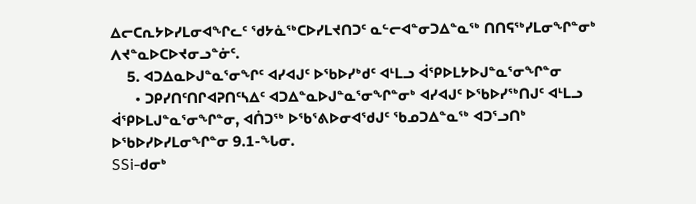ᐃᓕᑕᕆᔭᐅᓯᒪᓂᐊᖏᓚᑦ ᖁᔭᓈᖅᑕᐅᓯᒪᔪᑎᑐᑦ ᓇᓪᓕᐊᓐᓂᑐᐃᓐᓇᖅ ᑎᑎᕋᖅᓯᒪᓂᖏᓐᓂᒃ ᐱᔪᓐᓇᐅᑕᐅᔪᓂᓗᓐᓃᑦ.
    5. ᐊᑐᐃᓇᐅᒍᓐᓇᕐᓂᖏᑦ ᐊᓯᐊᒍᑦ ᐅᖃᐅᓯᒃᑯᑦ ᐊᒻᒪᓗ ᐋᕿᐅᒪᔭᐅᒍᓐᓇᕐᓂᖏᓐᓂ
      • ᑐᑭᓯᑎᑦᑎᒋᐊᕈᑎᑦᓴᐃᑦ ᐊᑐᐃᓐᓇᐅᒍᓐᓇᕐᓂᖏᓐᓂᒃ ᐊᓯᐊᒍᑦ ᐅᖃᐅᓯᖅᑎᒍᑦ ᐊᒻᒪᓗ ᐋᕿᐅᒪᒍᓐᓇᕐᓂᖏᓐᓂ, ᐊᑏᑐᖅ ᐅᖃᕐᕕᐅᓂᐊᖁᒍᑦ ᖃᓄᑐᐃᓐᓇᖅ ᐊᑐᕐᓗᑎᒃ ᐅᖃᐅᓯᐅᓯᒪᓂᖏᓐᓂ 9.1-ᖓᓂ.
SSi-ᑯᓂᒃ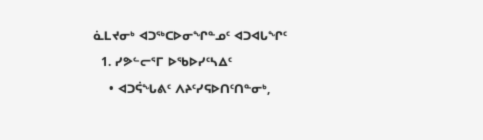ᓈᒪᔪᓂᒃ ᐊᑐᖅᑕᐅᓂᖏᓐᓄᑦ ᐊᑐᐊᒐᖏᑦ
  1. ᓯᕗᓪᓕᕐᒥ ᐅᖃᐅᓯᑦᓴᐃᑦ
    • ᐊᑐᕌᖓᕕᑦ ᐱᔨᑦᓯᕋᐅᑎᑦᑎᓐᓂᒃ,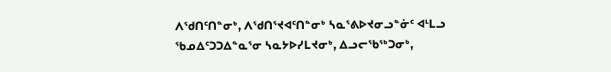ᐱᖁᑎᑦᑎᓐᓂᒃ, ᐱᖁᑎᕐᔪᐊᑦᑎᓐᓂᒃ ᓴᓇᕐᕕᐅᔪᓂᓗᓐᓃᑦ ᐊᒻᒪᓗ ᖃᓄᐃᑦᑐᑐᐃᓐᓇᕐᓂ ᓴᓇᔭᐅᓯᒪᔪᓂᒃ, ᐃᓗᓕᖃᖅᑐᓂᒃ,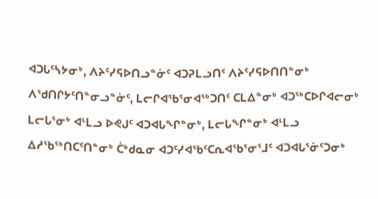ᐊᑐᒐᑦᓴᔭᓂᒃ, ᐱᔨᑦᓯᕋᐅᑎᓗᓐᓃᑦ ᐊᑐᕈᒪᓗᑎᑦ ᐱᔨᑦᓯᕋᐅᑎᑎᓐᓂᒃ ᐱᖁᑎᒋᔭᑦᑎᓐᓂᓗᓐᓃᑦ, ᒪᓕᒋᐊᖃᕐᓂᐊᖅᑐᑎᑦ ᑕᒪᐃᓐᓂᒃ ᐊᑐᖅᑕᐅᒋᐊᓕᓂᒃ ᒪᓕᒐᕐᓂᒃ ᐊᒻᒪᓗ ᐅᕙᒍᑦ ᐊᑐᐊᒐᖏᓐᓂᒃ, ᒪᓕᒐᖏᓐᓂᒃ ᐊᒻᒪᓗ ᐃᓱᖃᖅᑎᑕᑦᑎᓐᓂᒃ ᑖᒃᑯᓇᓂ ᐊᑐᑦᓯᐊᖃᑦᑕᕆᐊᖃᕐᓂᕐᒧᑦ ᐊᑐᐊᒐᕐᓃᑦᑐᓂᒃ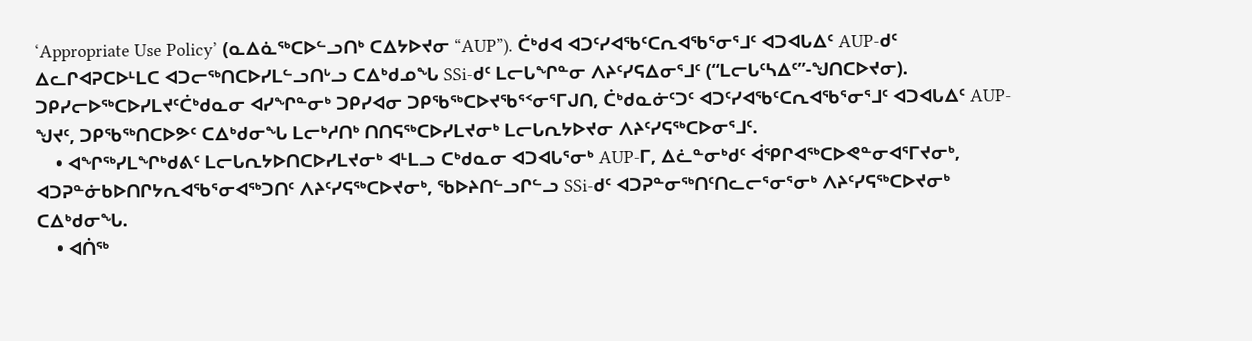‘Appropriate Use Policy’ (ᓇᐃᓈᖅᑕᐅᓪᓗᑎᒃ ᑕᐃᔭᐅᔪᓂ “AUP”). ᑖᒃᑯᐊ ᐊᑐᑦᓯᐊᖃᑦᑕᕆᐊᖃᕐᓂᕐᒧᑦ ᐊᑐᐊᒐᐃᑦ AUP-ᑯᑦ ᐃᓚᒋᐊᕈᑕᐅᒻᒪᑕ ᐊᑐᓕᖅᑎᑕᐅᓯᒪᓪᓗᑎᒡᓗ ᑕᐃᒃᑯᓄᖓ SSi-ᑯᑦ ᒪᓕᒐᖏᓐᓂ ᐱᔨᑦᓯᕋᐃᓂᕐᒧᑦ (“ᒪᓕᒐᑦᓴᐃᑦ”-ᖑᑎᑕᐅᔪᓂ). ᑐᑭᓯᓕᐅᖅᑕᐅᓯᒪᔪᑦᑖᒃᑯᓇᓂ ᐊᓯᖏᓐᓂᒃ ᑐᑭᓯᐊᓂ ᑐᑭᖃᖅᑕᐅᔪᖃᕐᑉᓂᕐᒥᒍᑎ, ᑖᒃᑯᓇᓃᑦᑐᑦ ᐊᑐᑦᓯᐊᖃᑦᑕᕆᐊᖃᕐᓂᕐᒧᑦ ᐊᑐᐊᒐᐃᑦ AUP-ᖑᔪᑦ, ᑐᑭᖃᖅᑎᑕᐅᕗᑦ ᑕᐃᒃᑯᓂᖓ ᒪᓕᒃᓱᑎᒃ ᑎᑎᕋᖅᑕᐅᓯᒪᔪᓂᒃ ᒪᓕᒐᕆᔭᐅᔪᓂ ᐱᔨᑦᓯᕋᖅᑕᐅᓂᕐᒧᑦ.
    • ᐊᖏᖅᓯᒪᖏᒃᑯᕕᑦ ᒪᓕᒐᕆᔭᐅᑎᑕᐅᓯᒪᔪᓂᒃ ᐊᒻᒪᓗ ᑕᒃᑯᓇᓂ ᐊᑐᐊᒐᕐᓂᒃ AUP-ᒥ, ᐃᓛᓐᓂᒃᑯᑦ ᐋᕿᒋᐊᖅᑕᐅᕙᓐᓂᐊᕐᒥᔪᓂᒃ, ᐊᑐᕈᓐᓃᑲᐅᑎᒋᔭᕆᐊᖃᕐᓂᐊᖅᑐᑎᑦ ᐱᔨᑦᓯᕋᖅᑕᐅᔪᓂᒃ, ᖃᐅᔨᑎᓪᓗᒋᓪᓗ SSi-ᑯᑦ ᐊᑐᕈᓐᓂᖅᑎᑦᑎᓚᓕᕐᓂᕐᓂᒃ ᐱᔨᑦᓯᕋᖅᑕᐅᔪᓂᒃ ᑕᐃᒃᑯᓂᖓ.
    • ᐊᑏᖅ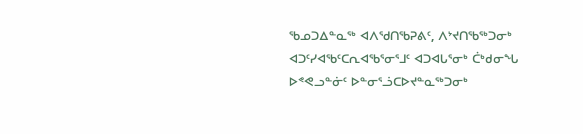ᖃᓄᑐᐃᓐᓇᖅ ᐊᐱᖁᑎᖃᕈᕕᑦ, ᐱᔾᔪᑎᖃᖅᑐᓂᒃ ᐊᑐᑦᓯᐊᖃᑦᑕᕆᐊᖃᕐᓂᕐᒧᑦ ᐊᑐᐊᒐᕐᓂᒃ ᑖᒃᑯᓂᖓ ᐅᕝᕙᓗᓐᓃᑦ ᐅᓐᓂᕐᓘᑕᐅᔪᓐᓇᖅᑐᓂᒃ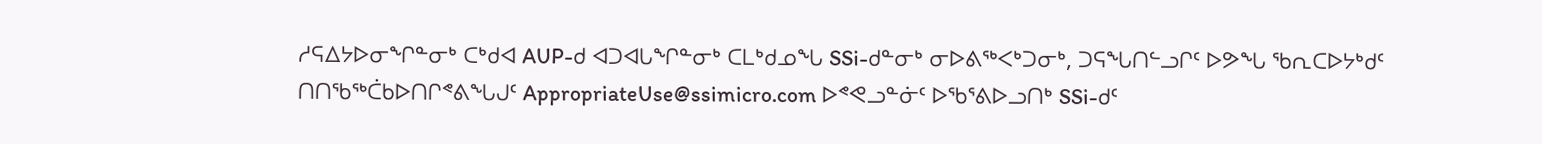ᓱᕋᐃᔭᐅᓂᖏᓐᓂᒃ ᑕᒃᑯᐊ AUP-ᑯ ᐊᑐᐊᒐᖏᓐᓂᒃ ᑕᒪᒃᑯᓄᖓ SSi-ᑯᓐᓂᒃ ᓂᐅᕕᖅᐸᒃᑐᓂᒃ, ᑐᕋᖓᑎᓪᓗᒋᑦ ᐅᕗᖓ ᖃᕆᑕᐅᔭᒃᑯᑦ ᑎᑎᖃᖅᑖᑲᐅᑎᒋᕝᕕᖓᒍᑦ AppropriateUse@ssimicro.com ᐅᕝᕙᓗᓐᓃᑦ ᐅᖃᕐᕕᐅᓗᑎᒃ SSi-ᑯᑦ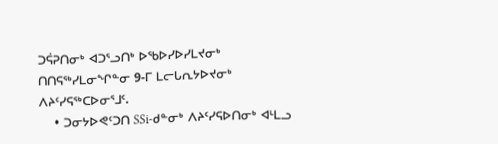ᑐᕌᕈᑎᓂᒃ ᐊᑐᕐᓗᑎᒃ ᐅᖃᐅᓯᐅᓯᒪᔪᓂᒃ ᑎᑎᕋᖅᓯᒪᓂᖏᓐᓂ 9-ᒥ ᒪᓕᒐᕆᔭᐅᔪᓂᒃ ᐱᔨᑦᓯᕋᖅᑕᐅᓂᕐᒧᑦ.
    • ᑐᓂᔭᐅᕙᑦᑐᑎ SSi-ᑯᓐᓂᒃ ᐱᔨᑦᓯᕋᐅᑎᓂᒃ ᐊᒻᒪᓗ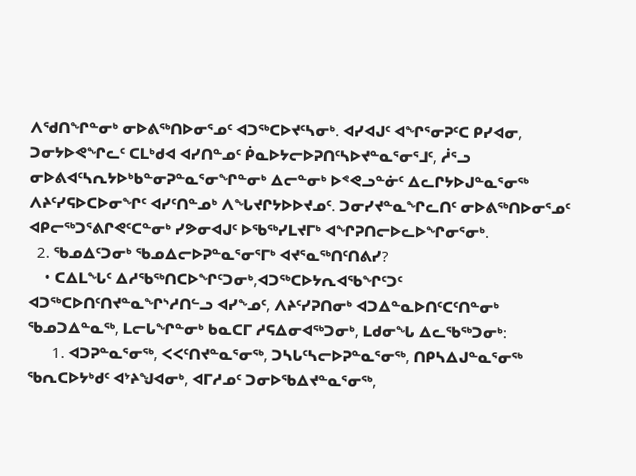ᐱᖁᑎᖏᓐᓂᒃ ᓂᐅᕕᖅᑎᐅᓂᕐᓄᑦ ᐊᑐᖅᑕᐅᔪᑦᓴᓂᒃ. ᐊᓯᐊᒍᑦ ᐊᖏᕐᓂᕈᑦᑕ ᑭᓯᐊᓂ, ᑐᓂᔭᐅᕙᖏᓚᑦ ᑕᒪᒃᑯᐊ ᐊᓯᑎᓐᓄᑦ ᑮᓇᐅᔭᓕᐅᕈᑎᑦᓴᐅᔪᓐᓇᕐᓂᕐᒧᑦ, ᓲᕐᓗ ᓂᐅᕕᐊᑦᓴᕆᔭᐅᒃᑲᓐᓂᕈᓐᓇᕐᓂᖏᓐᓂᒃ ᐃᓕᓐᓂᒃ ᐅᕝᕙᓗᓐᓃᑦ ᐃᓚᒋᔭᐅᒍᓐᓇᕐᓂᖅ ᐱᔨᑦᓯᕋᐅᑕᐅᓂᖏᑦ ᐊᓯᑦᑎᓐᓄᒃ ᐱᖓᔪᒋᔭᐅᐅᔪᓄᑦ. ᑐᓂᓯᔪᓐᓇᖏᓚᑎᑦ ᓂᐅᕕᖅᑎᐅᓂᕐᓄᑦ ᐊᑭᓕᖅᑐᕐᕕᒋᕙᑦᑕᓐᓂᒃ ᓯᕗᓂᐊᒍᑦ ᐅᖃᖅᓯᒪᔪᒥᒃ ᐊᖏᕈᑎᓕᐅᓚᐅᖏᓂᕐᓂᒃ.
  2. ᖃᓄᐃᑦᑐᓂᒃ ᖃᓄᐃᓕᐅᕈᓐᓇᕐᓂᕐᒥᒃ ᐊᔪᕐᓇᖅᑎᑦᑎᕕᓯ?
    • ᑕᐃᒪᖓᑦ ᐃᓱᖃᖅᑎᑕᐅᖏᑦᑐᓂᒃ,ᐊᑐᖅᑕᐅᔭᕆᐊᖃᖏᑦᑐᑦ ᐊᑐᖅᑕᐅᑎᑦᑎᔪᓐᓇᖏᔅᓱᑎᓪᓗ ᐊᓯᖕᓄᑦ, ᐱᔨᑦᓯᕈᑎᓂᒃ ᐊᑐᐃᓐᓇᐅᑎᑦᑕᑦᑎᓐᓂᒃ ᖃᓄᑐᐃᓐᓇᖅ, ᒪᓕᒐᖏᓐᓂᒃ ᑲᓇᑕᒥ ᓱᕋᐃᓂᐊᖅᑐᓂᒃ, ᒪᑯᓂᖓ ᐃᓚᖃᖅᑐᓂᒃ:
      1. ᐊᑐᕈᓐᓇᕐᓂᖅ, ᐸᐸᑦᑎᔪᓐᓇᕐᓂᖅ, ᑐᓴᒐᑦᓴᓕᐅᕈᓐᓇᕐᓂᖅ, ᑎᑭᓴᐃᒍᓐᓇᕐᓂᖅ ᖃᕆᑕᐅᔭᒃᑯᑦ ᐊᔾᔨᖑᐊᓂᒃ, ᐊᒥᓱᓄᑦ ᑐᓂᐅᖃᐃᔪᓐᓇᕐᓂᖅ,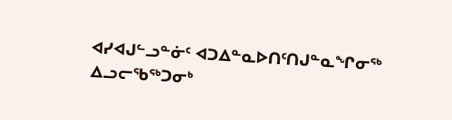ᐊᓯᐊᒍᓪᓗᓐᓃᑦ ᐊᑐᐃᓐᓇᐅᑎᑦᑎᒍᓐᓇᖏᓂᖅ ᐃᓗᓕᖃᖅᑐᓂᒃ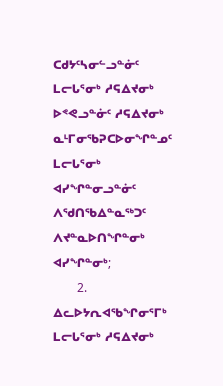ᑕᑯᔭᑦᓴᓂᓪᓗᓐᓃᑦ ᒪᓕᒐᕐᓂᒃ ᓱᕋᐃᔪᓂᒃ ᐅᕝᕙᓗᓐᓃᑦ ᓱᕋᐃᔪᓂᒃ ᓇᒻᒥᓂᖃᕈᑕᐅᓂᖏᓐᓄᑦ ᒪᓕᒐᕐᓂᒃ ᐊᓯᖏᓐᓂᓗᓐᓃᑦ ᐱᖁᑎᖃᐃᓐᓇᖅᑐᑦ ᐱᔪᓐᓇᐅᑎᖏᓐᓂᒃ ᐊᓯᖏᓐᓂᒃ;
      2. ᐃᓚᐅᔭᕆᐊᖃᖏᓂᕐᒥᒃ ᒪᓕᒐᕐᓂᒃ ᓱᕋᐃᔪᓂᒃ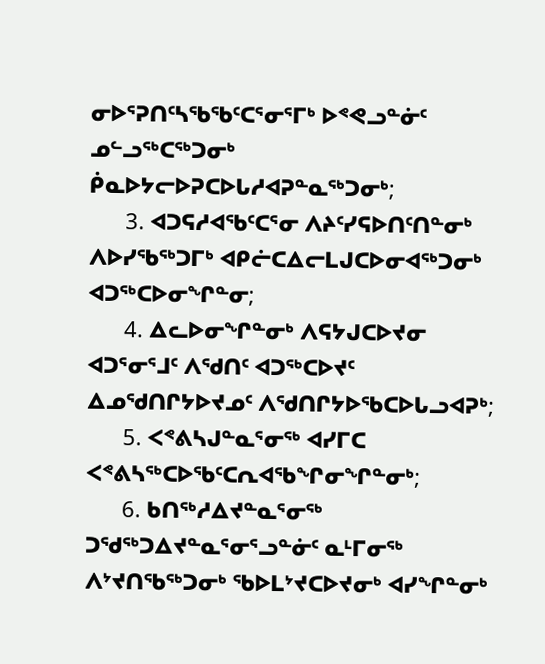ᓂᐅᕐᕈᑎᑦᓴᖃᖃᑦᑕᕐᓂᕐᒥᒃ ᐅᕝᕙᓗᓐᓃᑦ ᓄᓪᓗᖅᑕᖅᑐᓂᒃ ᑮᓇᐅᔭᓕᐅᕈᑕᐅᒐᓱᐊᕈᓐᓇᖅᑐᓂᒃ;
      3. ᐊᑐᕋᓱᐊᖃᑦᑕᕐᓂ ᐱᔨᑦᓯᕋᐅᑎᑦᑎᓐᓂᒃ ᐱᐅᓯᖃᖅᑐᒥᒃ ᐊᑭᓖᑕᐃᓕᒪᒍᑕᐅᓂᐊᖅᑐᓂᒃ ᐊᑐᖅᑕᐅᓂᖏᓐᓂ;
      4. ᐃᓚᐅᓂᖏᓐᓂᒃ ᐱᕋᔭᒍᑕᐅᔪᓂ ᐊᑐᕐᓂᕐᒧᑦ ᐱᖁᑎᑦ ᐊᑐᖅᑕᐅᔪᑦ ᐃᓄᖁᑎᒋᔭᐅᔪᓄᑦ ᐱᖁᑎᒋᔭᐅᖃᑕᐅᒐᓗᐊᕈᒃ;
      5. ᐸᕝᕕᓴᒍᓐᓇᕐᓂᖅ ᐊᓯᒥᑕ ᐸᕝᕕᓴᖅᑕᐅᖃᑦᑕᕆᐊᖃᖏᓂᖏᓐᓂᒃ;
      6. ᑲᑎᖅᓱᐃᔪᓐᓇᕐᓂᖅ ᑐᖁᖅᑐᐃᔪᓐᓇᕐᓂᕐᓗᓐᓃᑦ ᓇᒻᒥᓂᖅ ᐱᔾᔪᑎᖃᖅᑐᓂᒃ ᖃᐅᒪᔾᔪᑕᐅᔪᓂᒃ ᐊᓯᖏᓐᓂᒃ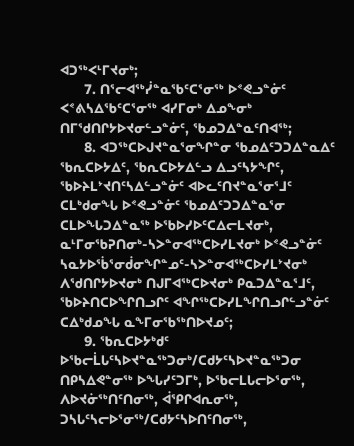ᐊᑐᖅᐸᒻᒥᔪᓂᒃ;
      7. ᑎᕐᓕᐊᖅᓰᓐᓇᖃᑦᑕᕐᓂᖅ ᐅᕝᕙᓗᓐᓃᑦ ᐸᕝᕕᓴᐃᖃᑦᑕᕐᓂᖅ ᐊᓯᒥᓂᒃ ᐃᓄᖕᓂᒃ ᑎᒥᖁᑎᒋᔭᐅᔪᓂᓪᓗᓐᓃᑦ, ᖃᓄᑐᐃᓐᓇᑦᑎᐊᖅ;
      8. ᐊᑐᖅᑕᐅᒍᔪᓐᓇᕐᓂᖏᓐᓂ ᖃᓄᐃᑦᑐᑐᐃᓐᓇᐃᑦ ᖃᕆᑕᐅᔭᐃᑦ, ᖃᕆᑕᐅᔭᐃᓪᓗ ᐃᓗᑦᓴᔭᖏᑦ, ᖃᐅᔨᒪᔾᔪᑎᑦᓴᐃᓪᓗᓐᓃᑦ ᐊᐅᓚᑦᑎᔪᓐᓇᕐᓂᕐᒧᑦ ᑕᒪᒃᑯᓂᖓ ᐅᕝᕙᓗᓐᓃᑦ ᖃᓄᐃᑦᑐᑐᐃᓐᓇᕐᓂ ᑕᒪᐅᖓᑐᐃᓐᓇᖅ ᐅᖃᐅᓯᐅᑦᑕᐃᓕᒪᔪᓂᒃ, ᓇᒻᒥᓂᖃᕈᑎᓂᒃ-ᓴᐳᓐᓂᐊᖅᑕᐅᓯᒪᔪᓂᒃ ᐅᕝᕙᓗᓐᓃᑦ ᓴᓇᔭᐅᖄᕐᓂᑰᓂᖏᓐᓄᑦ-ᓴᐳᓐᓂᐊᖅᑕᐅᓯᒪᔾᔪᓂᒃ ᐱᖁᑎᒋᔭᐅᔪᓂᒃ ᑎᒍᒥᐊᖅᑕᐅᔪᓂᒃ ᑭᓇᑐᐃᓐᓇᕐᒧᑦ, ᖃᐅᔨᑎᑕᐅᖏᑎᓗᒋᑦ ᐊᖏᖅᑕᐅᓯᒪᖏᑎᓗᒋᓪᓗᓐᓃᑦ ᑕᐃᒃᑯᓄᖓ ᓇᖕᒥᓂᖃᖅᑎᐅᔪᓄᑦ;
      9. ᖃᕆᑕᐅᔭᒃᑯᑦ ᐅᖃᓕᒫᒐᑦᓴᐅᔪᓐᓇᖅᑐᓂᒃ/ᑕᑯᔭᑦᓴᐅᔪᓐᓇᖅᑐᓂ ᑎᑭᓴᐃᕙᓐᓂᖅ ᐅᖓᓯᑦᑐᒥᒃ, ᐅᖃᓕᒪᒐᓕᐅᕐᓂᖅ, ᐱᐅᔪᓃᖅᑎᑦᑎᓂᖅ, ᐋᕿᒋᐊᕆᓂᖅ, ᑐᓴᒐᑦᓴᓕᐅᕐᓂᖅ/ᑕᑯᔭᑦᓴᐅᑎᑦᑎᓂᖅ,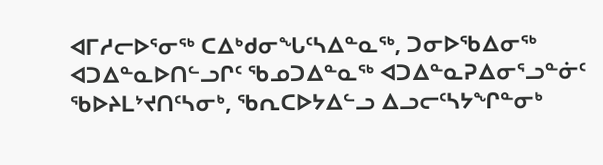ᐊᒥᓱᓕᐅᕐᓂᖅ ᑕᐃᒃᑯᓂᖓᑦᓴᐃᓐᓇᖅ, ᑐᓂᐅᖃᐃᓂᖅ ᐊᑐᐃᓐᓇᐅᑎᓪᓗᒋᑦ ᖃᓄᑐᐃᓐᓇᖅ ᐊᑐᐃᓐᓇᕈᐃᓂᕐᓗᓐᓃᑦ ᖃᐅᔨᒪᔾᔪᑎᑦᓴᓂᒃ, ᖃᕆᑕᐅᔭᐃᓪᓗ ᐃᓗᓕᑦᓴᔭᖏᓐᓂᒃ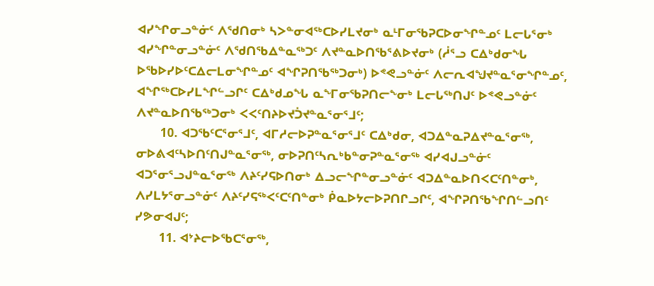ᐊᓯᖏᓂᓗᓐᓃᑦ ᐱᖁᑎᓂᒃ ᓴᐳᓐᓂᐊᖅᑕᐅᓯᒪᔪᓂᒃ ᓇᒻᒥᓂᖃᕈᑕᐅᓂᖏᓐᓄᑦ ᒪᓕᒐᕐᓂᒃ ᐊᓯᖏᓐᓂᓗᓐᓃᑦ ᐱᖁᑎᖃᐃᓐᓇᖅᑐᑦ ᐱᔪᓐᓇᐅᑎᖃᕐᕕᐅᔪᓂᒃ (ᓲᕐᓗ ᑕᐃᒃᑯᓂᖓ ᐅᖃᐅᓯᐅᑦᑕᐃᓕᒪᓂᖏᓐᓄᑦ ᐊᖏᕈᑎᖃᖅᑐᓂᒃ) ᐅᕝᕙᓗᓐᓃᑦ ᐱᓕᕆᐊᖑᔪᓐᓇᕐᓂᖏᓐᓄᑦ, ᐊᖏᖅᑕᐅᓯᒪᖏᓪᓗᒋᑦ ᑕᐃᒃᑯᓄᖓ ᓇᖕᒥᓂᖃᕈᑎᓕᖕᓂᒃ ᒪᓕᒐᖅᑎᒍᑦ ᐅᕝᕙᓗᓐᓃᑦ ᐱᔪᓐᓇᐅᑎᖃᖅᑐᓂᒃ ᐸᐸᑦᑎᔨᐅᔪᑑᔪᓐᓇᕐᓂᕐᒧᑦ;
      10. ᐊᑐᖃᑦᑕᕐᓂᕐᒧᑦ, ᐊᒥᓱᓕᐅᕈᓐᓇᕐᓂᕐᒧᑦ ᑕᐃᒃᑯᓂ, ᐊᑐᐃᓐᓇᕈᐃᔪᓐᓇᕐᓂᖅ, ᓂᐅᕕᐊᑦᓴᐅᑎᑦᑎᒍᓐᓇᕐᓂᖅ, ᓂᐅᕈᑎᑦᓴᕆᒃᑲᓐᓂᕈᓐᓇᕐᓂᖅ ᐊᓯᐊᒍᓗᓐᓃᑦ ᐊᑐᕐᓂᕐᓗᒍᓐᓇᕐᓂᖅ ᐱᔨᑦᓯᕋᐅᑎᓂᒃ ᐃᓗᓕᖏᓐᓂᓗᓐᓃᑦ ᐊᑐᐃᓐᓇᐅᑎᐸᑕᑦᑎᓐᓂᒃ, ᐱᓯᒪᔭᕐᓂᓗᓐᓃᑦ ᐱᔨᑦᓯᕋᖅᐸᑦᑕᑦᑎᓐᓂᒃ ᑮᓇᐅᔭᓕᐅᕈᑎᒋᓗᒋᑦ, ᐊᖏᕈᑎᖃᖏᑎᓪᓗᑎᑦ ᓯᕗᓂᐊᒍᑦ;
      11. ᐊᔾᔨᓕᐅᖃᑕᕐᓂᖅ,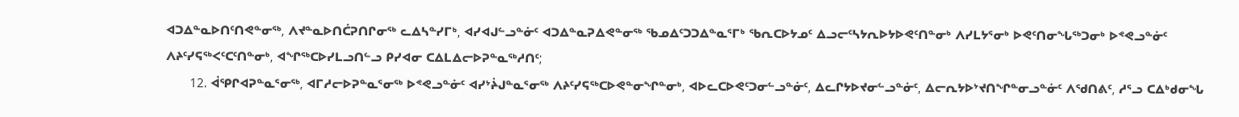ᐊᑐᐃᓐᓇᐅᑎᑦᑎᕙᓐᓂᖅ, ᐱᔪᓐᓇᐅᑎᑖᕈᑎᒋᓂᖅ ᓚᐃᓴᓐᓯᒥᒃ, ᐊᓯᐊᒍᓪᓗᓐᓃᑦ ᐊᑐᐃᓐᓇᕈᐃᕙᓐᓂᖅ ᖃᓄᐃᑦᑐᑐᐃᓐᓇᕐᒥᒃ ᖃᕆᑕᐅᔭᓄᑦ ᐃᓗᓕᑦᓴᔭᕆᐅᔭᐅᕙᑦᑎᓐᓂᒃ ᐱᓯᒪᔭᕐᓂᒃ ᐅᕙᑦᑎᓂᖓᖅᑐᓂᒃ ᐅᕝᕙᓗᓐᓃᑦ ᐱᔨᑦᓯᕋᖅᐸᑦᑕᑦᑎᓐᓂᒃ, ᐊᖏᖅᑕᐅᓯᒪᓗᑎᓪᓗ ᑭᓯᐊᓂ ᑕᐃᒪᐃᓕᐅᕈᓐᓇᖅᓱᑎᑦ;
      12. ᐋᕿᒋᐊᕈᓐᓇᕐᓂᖅ, ᐊᒥᓱᓕᐅᕈᓐᓇᕐᓂᖅ ᐅᕝᕙᓗᓐᓃᑦ ᐊᓯᔾᔩᒍᓐᓇᕐᓂᖅ ᐱᔨᑦᓯᕋᖅᑕᐅᕙᓐᓂᖏᓐᓂᒃ, ᐊᐅᓚᑕᐅᕙᑦᑐᓂᓪᓗᓐᓃᑦ, ᐃᓚᒋᔭᐅᔪᓂᓪᓗᓐᓃᑦ, ᐃᓕᕆᔭᐅᔾᔪᑎᖏᓐᓂᓗᓐᓃᑦ ᐱᖁᑎᕕᑦ, ᓱᕐᓗ ᑕᐃᒃᑯᓂᖓ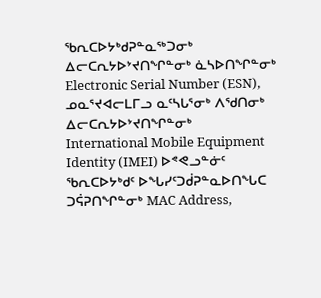ᖃᕆᑕᐅᔭᒃᑯᕈᓐᓇᖅᑐᓂᒃ ᐃᓕᑕᕆᔭᐅᔾᔪᑎᖏᓐᓂᒃ ᓈᓴᐅᑎᖏᓐᓂᒃ Electronic Serial Number (ESN), ᓄᓇᕐᔪᐊᓕᒪᒥᓗ ᓇᑦᓴᒐᕐᓂᒃ ᐱᖁᑎᓂᒃ ᐃᓕᑕᕆᔭᐅᔾᔪᑎᖏᓐᓂᒃ International Mobile Equipment Identity (IMEI) ᐅᕝᕙᓗᓐᓃᑦ ᖃᕆᑕᐅᔭᒃᑯᑦ ᐅᖓᓯᑦᑐᑰᕈᓐᓇᐅᑎᖓᑕ ᑐᕌᕈᑎᖏᓐᓂᒃ MAC Address,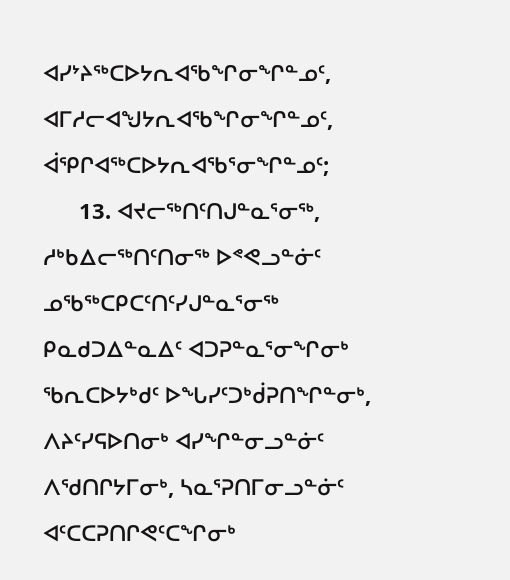ᐊᓯᔾᔨᖅᑕᐅᔭᕆᐊᖃᖏᓂᖏᓐᓄᑦ, ᐊᒥᓱᓕᐊᖑᔭᕆᐊᖃᖏᓂᖏᓐᓄᑦ, ᐋᕿᒋᐊᖅᑕᐅᔭᕆᐊᖃᕐᓂᖏᓐᓄᑦ;
      13. ᐊᔪᓕᖅᑎᑦᑎᒍᓐᓇᕐᓂᖅ, ᓱᒃᑲᐃᓕᖅᑎᑦᑎᓂᖅ ᐅᕝᕙᓗᓐᓃᑦ ᓄᖃᖅᑕᑭᑕᑦᑎᑦᓯᒍᓐᓇᕐᓂᖅ ᑭᓇᑯᑐᐃᓐᓇᐃᑦ ᐊᑐᕈᓐᓇᕐᓂᖏᓂᒃ ᖃᕆᑕᐅᔭᒃᑯᑦ ᐅᖓᓯᑦᑐᒃᑰᕈᑎᖏᓐᓂᒃ, ᐱᔨᑦᓯᕋᐅᑎᓂᒃ ᐊᓯᖏᓐᓂᓗᓐᓃᑦ ᐱᖁᑎᒋᔭᒥᓂᒃ, ᓴᓇᕐᕈᑎᒥᓂᓗᓐᓃᑦ ᐊᑦᑕᑕᕈᑎᒋᕙᑦᑕᖏᓂᒃ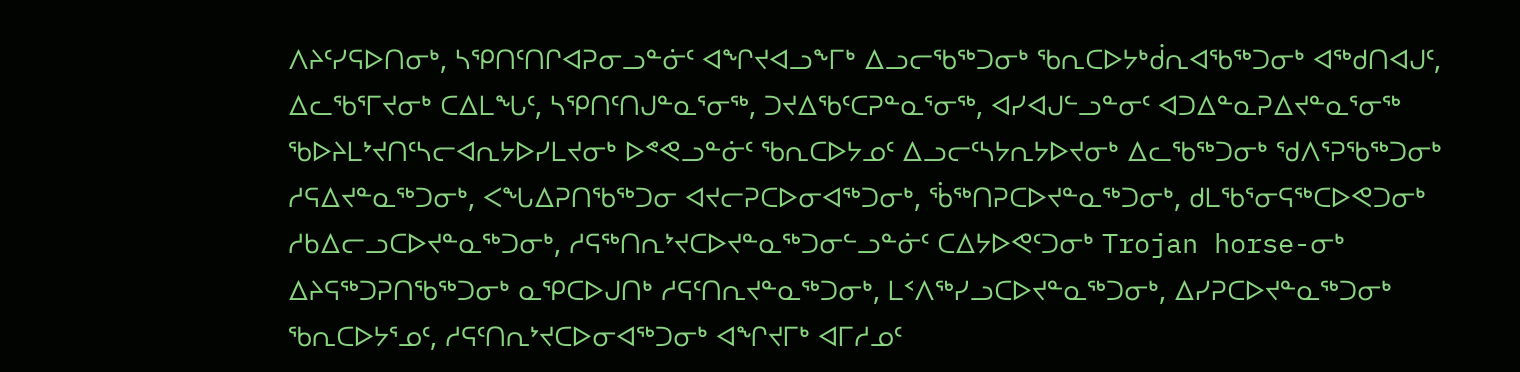ᐱᔨᑦᓯᕋᐅᑎᓂᒃ, ᓴᕿᑎᑦᑎᒋᐊᕈᓂᓗᓐᓃᑦ ᐊᖏᔪᐊᓗᖕᒥᒃ ᐃᓗᓕᖃᖅᑐᓂᒃ ᖃᕆᑕᐅᔭᒃᑰᕆᐊᖃᖅᑐᓂᒃ ᐊᖅᑯᑎᐊᒍᑦ, ᐃᓚᖃᕐᒥᔪᓂᒃ ᑕᐃᒪᖓᑦ, ᓴᕿᑎᑦᑎᒍᓐᓇᕐᓂᖅ, ᑐᔪᐃᖃᑦᑕᕈᓐᓇᕐᓂᖅ, ᐊᓯᐊᒍᓪᓗᓐᓂᑦ ᐊᑐᐃᓐᓇᕈᐃᔪᓐᓇᕐᓂᖅ ᖃᐅᔨᒪᔾᔪᑎᑦᓴᓕᐊᕆᔭᐅᓯᒪᔪᓂᒃ ᐅᕝᕙᓗᓐᓃᑦ ᖃᕆᑕᐅᔭᓄᑦ ᐃᓗᓕᑦᓴᔭᕆᔭᐅᔪᓂᒃ ᐃᓚᖃᖅᑐᓂᒃ ᖁᐱᕐᕈᖃᖅᑐᓂᒃ ᓱᕋᐃᔪᓐᓇᖅᑐᓂᒃ, ᐸᖓᐃᕈᑎᖃᖅᑐᓂ ᐊᔪᓕᕈᑕᐅᓂᐊᖅᑐᓂᒃ, ᖄᖅᑎᕈᑕᐅᔪᓐᓇᖅᑐᓂᒃ, ᑯᒪᖃᕐᓂᕋᖅᑕᐅᕙᑐᓂᒃ ᓱᑲᐃᓕᓗᑕᐅᔪᓐᓇᖅᑐᓂᒃ, ᓱᕋᖅᑎᕆᔾᔪᑕᐅᔪᓐᓇᖅᑐᓂᓪᓗᓐᓃᑦ ᑕᐃᔭᐅᕙᑦᑐᓂᒃ Trojan horse-ᓂᒃ ᐃᔨᕋᖅᑐᕈᑎᖃᖅᑐᓂᒃ ᓇᕿᑕᐅᒍᑎᒃ ᓱᕋᑦᑎᕆᔪᓐᓇᖅᑐᓂᒃ, ᒪᑉᐱᖅᓯᓗᑕᐅᔪᓐᓇᖅᑐᓂᒃ, ᐃᓯᕈᑕᐅᔪᓐᓇᖅᑐᓂᒃ ᖃᕆᑕᐅᔭᕐᓄᑦ, ᓱᕋᑦᑎᕆᔾᔪᑕᐅᓂᐊᖅᑐᓂᒃ ᐊᖏᔪᒥᒃ ᐊᒥᓱᓄᑦ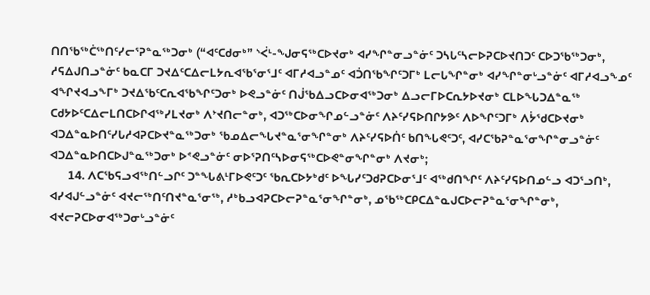ᑎᑎᖃᖅᑖᖅᑎᑦᓯᓕᕐᕈᓐᓇᖅᑐᓂᒃ (“ᐊᑦᑕᑯᓂᒃ” ᔅᐹᒻ-ᖑᓂᕋᖅᑕᐅᔪᓂᒃ ᐊᓯᖏᓐᓂᓗᓐᓃᑦ ᑐᓴᒐᑦᓴᓕᐅᕈᑕᐅᔪᑎᑐᑦ ᑕᐅᑐᖃᖅᑐᓂᒃ, ᓱᕋᐃᒍᑎᓗᓐᓃᑦ ᑲᓇᑕᒥ ᑐᔪᐃᑦᑕᐃᓕᒪᔭᕆᐊᖃᕐᓂᕐᒧᑦ ᐊᒥᓱᐊᓗᓐᓄᑦ ᐊᑑᑎᖃᖏᑦᑐᒥᒃ ᒪᓕᒐᖏᓐᓂᒃ ᐊᓯᖏᓐᓂᒡᓗᓐᓃᑦ ᐊᒥᓱᐊᓗᖕᓄᑦ ᐊᖏᔪᐊᓗᖕᒥᒃ ᑐᔪᐃᖃᑦᑕᕆᐊᖃᖏᑦᑐᓂᒃ ᐅᕙᓗᓐᓃᑦ ᑎᒎᖃᐃᓗᑕᐅᓂᐊᖅᑐᓂᒃ ᐃᓗᓕᒥᐅᑕᕆᔭᐅᔪᓂᒃ ᑕᒪᐅᖓᑐᐃᓐᓇᖅ ᑕᑯᔭᐅᑦᑕᐃᓕᒪᑎᑕᐅᒋᐊᖅᓯᒪᔪᓂᒃ ᐱᔾᔪᑎᓕᓐᓂᒃ, ᐊᑐᖅᑕᐅᓂᖏᓄᓪᓗᓐᓃᑦ ᐱᔨᑦᓯᕋᐅᑎᒋᔭᕗᑦ ᐱᐅᖏᑦᑐᒥᒃ ᐱᔮᖁᑕᐅᔪᓂᒃ ᐊᑐᐃᓐᓇᐅᑎᑦᓯᒐᓱᐊᕈᑕᐅᔪᓐᓇᖅᑐᓂᒃ ᖃᓄᐃᓕᖓᔪᓐᓇᕐᓂᖏᓐᓂᒃ ᐱᔨᑦᓯᕋᐅᑏᑦ ᑲᑎᖓᕙᑦᑐᑦ, ᐊᓯᑕᖃᕈᓐᓇᕐᓂᖏᓐᓂᓗᓐᓃᑦ ᐊᑐᐃᓐᓇᐅᑎᑕᐅᒍᓐᓇᖅᑐᓂᒃ ᐅᕝᕙᓗᓐᓃᑦ ᓂᐅᕐᕈᑎᑦᓴᐅᓂᕋᖅᑕᐅᕙᓐᓂᖏᓐᓂᒃ ᐱᔪᓂᒃ;
      14. ᐱᑕᖃᕋᓗᐊᖅᑎᓪᓗᒋᑦ ᑐᓐᖓᕕᒻᒥᐅᕙᑦᑐᑦ ᖃᕆᑕᐅᔭᒃᑯᑦ ᐅᖓᓯᑦᑐᑯᕈᑕᐅᓂᕐᒧᑦ ᐊᖅᑯᑎᖏᑦ ᐱᔨᑦᓯᕋᐅᑎᓄᓪᓗ ᐊᑐᕐᓗᑎᒃ, ᐊᓯᐊᒍᓪᓗᓐᓃᑦ ᐊᔪᓕᖅᑎᑦᑎᔪᓐᓇᕐᓂᖅ, ᓱᒃᑲᓗᐊᕈᑕᐅᓕᕈᓐᓇᕐᓂᖏᓐᓂᒃ, ᓄᖃᖅᑕᑭᑕᐃᓐᓇᒍᑕᐅᓕᕈᓐᓇᕐᓂᖏᓐᓂᒃ, ᐊᔪᓕᕈᑕᐅᓂᐊᖅᑐᓂᒡᓗᓐᓃᑦ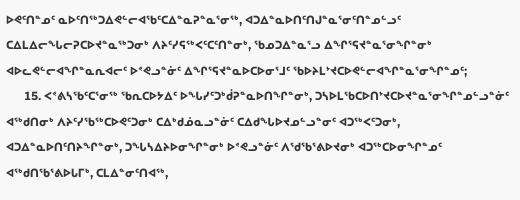ᐅᕙᑦᑎᓐᓄᑦ ᓇᐅᑦᑎᖅᑐᐃᕙᓪᓕᐊᖃᑦᑕᐃᓐᓇᕈᓐᓇᕐᓂᖅ, ᐊᑐᐃᓐᓇᐅᑎᑦᑎᒍᓐᓇᕐᓂᑦᑎᓐᓄᓪᓗᑦ ᑕᐃᒪᐃᓕᖓᓕᕈᑕᐅᔪᓐᓇᖅᑐᓂᒃ ᐱᔨᑦᓯᕋᖅᐸᑦᑕᑦᑎᓐᓂᒃ, ᖃᓄᑐᐃᓐᓇᕐᓗ ᐃᖏᕐᕋᔪᓐᓇᕐᓂᖏᓐᓂᒃ ᐊᐅᓚᕙᓪᓕᐊᖏᓐᓇᕆᐊᓕᑦ ᐅᕝᕙᓗᓐᓃᑦ ᐃᖏᕐᕋᔪᓐᓇᐅᑕᐅᓂᕐᒧᑦ ᖃᐅᔨᒪᔾᔪᑕᐅᕙᓪᓕᐊᖏᓐᓇᕐᓂᖏᓐᓄᑦ;
      15. ᐸᕝᕕᓴᖃᑦᑕᕐᓂᖅ ᖃᕆᑕᐅᔭᐃᑦ ᐅᖓᓯᑦᑐᒃᑰᕈᓐᓇᐅᑎᖏᓐᓂᒃ, ᑐᓴᐅᒪᖃᑕᐅᑎᔾᔪᑕᐅᔪᓐᓇᕐᓂᖏᓐᓄᓪᓗᓐᓃᑦ ᐊᖅᑯᑎᓂᒃ ᐱᔨᑦᓯᖃᖅᑕᐅᕙᑦᑐᓂᒃ ᑕᐃᒃᑯᓅᓇᓗᓐᓃᑦ ᑕᐃᑯᖓᐅᔪᓄᓪᓗᓐᓂᑦ ᐊᑐᖅᐸᑦᑐᓂᒃ, ᐊᑐᐃᓐᓇᐅᑎᑦᑎᔨᖏᓐᓂᒃ, ᑐᖓᓴᐃᔨᐅᓂᖏᓐᓂᒃ ᐅᕝᕙᓗᓐᓃᑦ ᐱᖁᖃᕐᕕᐅᔪᓂᒃ ᐊᑐᖅᑕᐅᓂᖏᓐᓄᑦ ᐊᖅᑯᑎᖃᕐᕕᐅᒐᒥᒃ, ᑕᒪᐃᓐᓂᑦᑎᐊᖅ,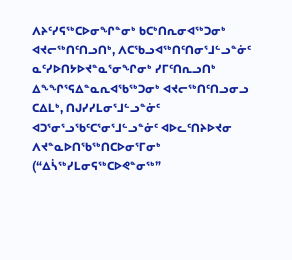ᐱᔨᑦᓯᕋᖅᑕᐅᓂᖏᓐᓂᒃ ᑲᑕᒃᑎᕆᓂᐊᖅᑐᓂᒃ ᐊᔪᓕᖅᑎᑦᑎᓗᑎᒃ, ᐱᑕᖃᓗᐊᖅᑎᑦᑎᓂᕐᒧᓪᓗᓐᓃᑦ ᓇᑦᓯᐅᑎᔭᐅᔪᓐᓇᕐᓂᖏᓂᒃ ᓯᒥᑦᑎᕆᓗᑎᒃ ᐃᖕᖏᕐᕋᐃᓐᓇᕆᐊᖃᖅᑐᓂᒃ ᐊᔪᓕᖅᑎᑦᑎᓗᓂᓗ ᑕᐃᒪᒃ, ᑎᒍᓯᓯᒪᓂᕐᒧᓪᓗᓐᓃᑦ ᐊᑐᕐᓂᕐᓗᖃᑦᑕᕐᓂᕐᒧᓪᓗᓐᓃᑦ ᐊᐅᓚᑦᑎᔨᐅᔪᓂ ᐱᔪᓐᓇᐅᑎᖃᖅᑎᑕᐅᓂᕐᒥᓂᒃ (“ᐃᓵᖅᓯᒪᓂᕋᖅᑕᐅᕙᓐᓂᖅ”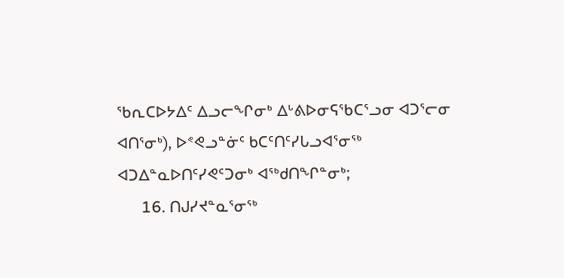ᖃᕆᑕᐅᔭᐃᑦ ᐃᓗᓕᖏᓂᒃ ᐃᒡᕕᐅᓂᕋᖃᑕᕐᓗᓂ ᐊᑐᕐᓕᓂ ᐊᑎᕐᓂᒃ), ᐅᕝᕙᓗᓐᓃᑦ ᑲᑕᑦᑎᑦᓯᒐᓗᐊᕐᓂᖅ ᐊᑐᐃᓐᓇᐅᑎᑦᓯᕙᑦᑐᓂᒃ ᐊᖅᑯᑎᖏᓐᓂᒃ;
      16. ᑎᒍᓯᔪᓐᓇᕐᓂᖅ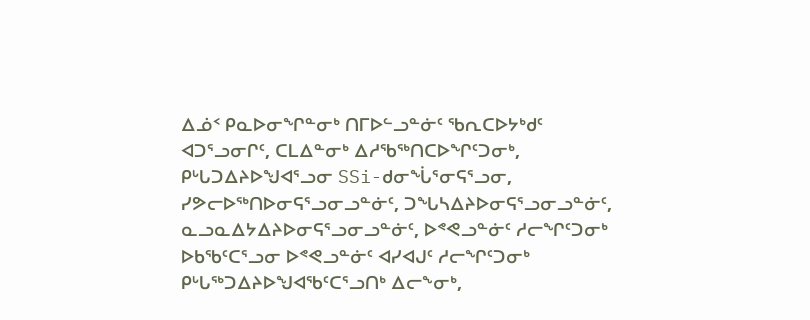ᐃᓅᑉ ᑭᓇᐅᓂᖏᓐᓂᒃ ᑎᒥᐅᓪᓗᓐᓃᑦ ᖃᕆᑕᐅᔭᒃᑯᑦ ᐊᑐᕐᓗᓂᒋᑦ, ᑕᒪᐃᓐᓂᒃ ᐃᓱᖃᖅᑎᑕᐅᖏᑦᑐᓂᒃ, ᑭᒡᒐᑐᐃᔨᐅᖑᐊᕐᓗᓂ SSi-ᑯᓂᖔᕐᓂᕋᕐᓗᓂ, ᓯᕗᓕᐅᖅᑎᐅᓂᕋᕐᓗᓂᓗᓐᓃᑦ, ᑐᖓᓴᐃᔨᐅᓂᕋᕐᓗᓂᓗᓐᓃᑦ, ᓇᓗᓇᐃᔭᐃᔨᐅᓂᕋᕐᓗᓂᓗᓐᓃᑦ, ᐅᕝᕙᓗᓐᓃᑦ ᓱᓕᖏᑦᑐᓂᒃ ᐅᑲᖃᑦᑕᕐᓗᓂ ᐅᕝᕙᓗᓐᓃᑦ ᐊᓯᐊᒍᑦ ᓱᓕᖏᑦᑐᓂᒃ ᑭᒡᒐᖅᑐᐃᔨᐅᖑᐊᖃᑦᑕᕐᓗᑎᒃ ᐃᓕᖕᓂᒃ,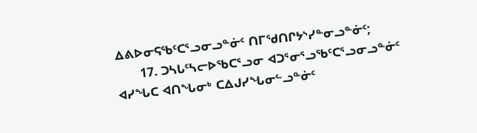ᐃᕕᐅᓂᕋᖃᑦᑕᕐᓗᓂᓗᓐᓃᑦ ᑎᒥᖁᑎᒋᔭᔅᓯᓐᓂᓗᓐᓃᑦ;
      17. ᑐᓴᒐᑦᓴᓕᐅᖃᑕᕐᓗᓂ ᐊᑐᕐᓂᕐᓗᖃᑦᑕᕐᓗᓂᓗᓐᓃᑦ ᐊᓯᖓᑕ ᐊᑎᖓᓂᒃ ᑕᐃᒍᓯᖓᓂᓪᓗᓐᓃᑦ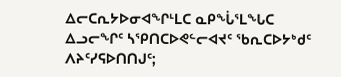ᐃᓕᑕᕆᔭᐅᓂᐊᖏᒻᒪᑕ ᓇᑭᖔᕐᒪᖓᑕ ᐃᓗᓕᖏᑦ ᓴᕿᑎᑕᐅᕙᓪᓕᐊᔪᑦ ᖃᕆᑕᐅᔭᒃᑯᑦ ᐱᔨᑦᓯᕋᐅᑎᑎᒍᑦ;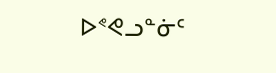ᐅᕝᕙᓗᓐᓃᑦ